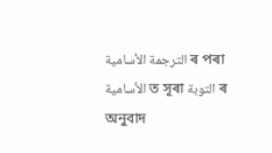الترجمة الأسامية ৰ পৰা الأسامية ত সূৰা التوبة ৰ অনুবাদ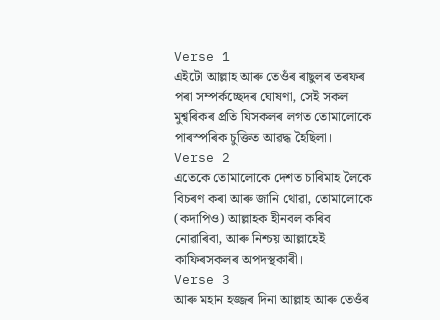Verse 1
এইটো আল্লাহ আৰু তেওঁৰ ৰাছুলৰ তৰফৰ পৰা সম্পৰ্কচ্ছেদৰ ঘোষণা, সেই সকল মুশ্বৰিকৰ প্ৰতি যিসকলৰ লগত তোমালোকে পাৰস্পৰিক চুক্তিত আৱদ্ধ হৈছিলা।
Verse 2
এতেকে তোমালোকে দেশত চাৰিমাহ লৈকে বিচৰণ কৰা আৰু জানি থোৱা, তোমালোকে (কদাপিও) আল্লাহক হীনবল কৰিব নোৱাৰিবা, আৰু নিশ্চয় আল্লাহেই কাফিৰসকলৰ অপদস্থকাৰী।
Verse 3
আৰু মহান হজ্জৰ দিনা আল্লাহ আৰু তেওঁৰ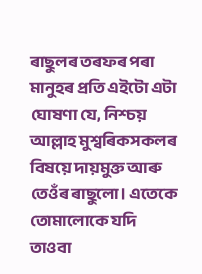ৰাছুলৰ তৰফৰ পৰা মানুহৰ প্ৰতি এইটো এটা ঘোষণা যে, নিশ্চয় আল্লাহ মুশ্বৰিকসকলৰ বিষয়ে দায়মুক্ত আৰু তেওঁৰ ৰাছুলো। এতেকে তোমালোকে যদি তাওবা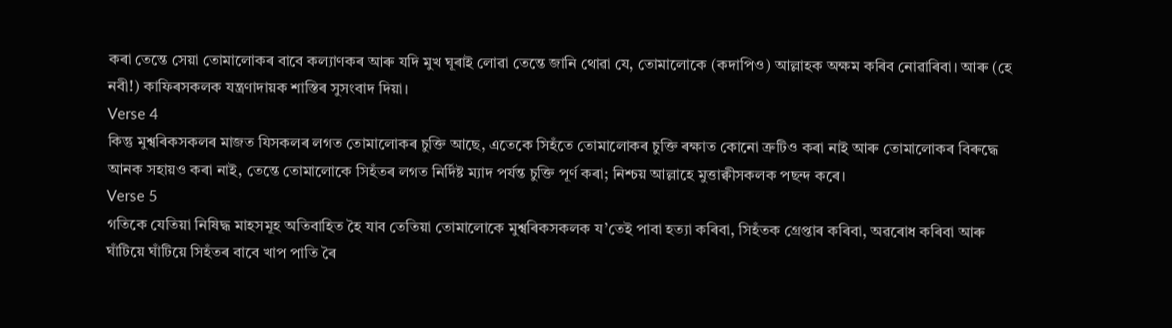কৰা তেন্তে সেয়া তোমালোকৰ বাবে কল্যাণকৰ আৰু যদি মুখ ঘূৰাই লোৱা তেন্তে জানি থোৱা যে, তোমালোকে (কদাপিও) আল্লাহক অক্ষম কৰিব নোৱাৰিবা। আৰু (হে নবী!) কাফিৰসকলক যন্ত্ৰণাদায়ক শাস্তিৰ সুসংবাদ দিয়া।
Verse 4
কিন্তু মুশ্বৰিকসকলৰ মাজত যিসকলৰ লগত তোমালোকৰ চুক্তি আছে, এতেকে সিহঁতে তোমালোকৰ চুক্তি ৰক্ষাত কোনো ত্ৰুটিও কৰা নাই আৰু তোমালোকৰ বিৰুদ্ধে আনক সহায়ও কৰা নাই, তেন্তে তোমালোকে সিহঁতৰ লগত নিৰ্দিষ্ট ম্যাদ পৰ্যন্ত চুক্তি পূৰ্ণ কৰা; নিশ্চয় আল্লাহে মুত্তাক্বীসকলক পছন্দ কৰে।
Verse 5
গতিকে যেতিয়া নিষিদ্ধ মাহসমূহ অতিবাহিত হৈ যাব তেতিয়া তোমালোকে মুশ্বৰিকসকলক য’তেই পাবা হত্যা কৰিবা, সিহঁতক গ্ৰেপ্তাৰ কৰিবা, অৱৰোধ কৰিবা আৰু ঘাঁটিয়ে ঘাঁটিয়ে সিহঁতৰ বাবে খাপ পাতি ৰৈ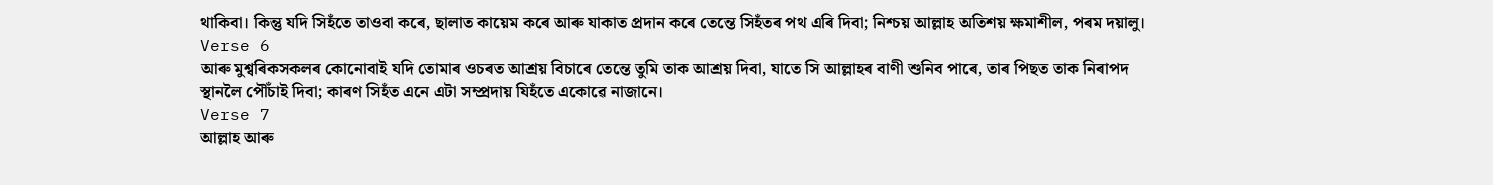থাকিবা। কিন্তু যদি সিহঁতে তাওবা কৰে, ছালাত কায়েম কৰে আৰু যাকাত প্ৰদান কৰে তেন্তে সিহঁতৰ পথ এৰি দিবা; নিশ্চয় আল্লাহ অতিশয় ক্ষমাশীল, পৰম দয়ালু।
Verse 6
আৰু মুশ্বৰিকসকলৰ কোনোবাই যদি তোমাৰ ওচৰত আশ্ৰয় বিচাৰে তেন্তে তুমি তাক আশ্ৰয় দিবা, যাতে সি আল্লাহৰ বাণী শুনিব পাৰে, তাৰ পিছত তাক নিৰাপদ স্থানলৈ পৌঁচাই দিবা; কাৰণ সিহঁত এনে এটা সম্প্ৰদায় যিহঁতে একোৱে নাজানে।
Verse 7
আল্লাহ আৰু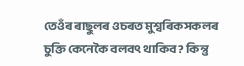তেওঁৰ ৰাছুলৰ ওচৰত মুশ্বৰিকসকলৰ চুক্তি কেনেকৈ বলবৎ থাকিব? কিন্তু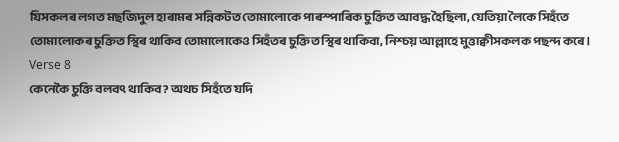যিসকলৰ লগত মছজিদুল হাৰামৰ সন্নিকটত তোমালোকে পাৰস্পাৰিক চুক্তিত আবদ্ধ হৈছিলা, যেতিয়া লৈকে সিহঁতে তোমালোকৰ চুক্তিত স্থিৰ থাকিব তোমালোকেও সিহঁতৰ চুক্তিত স্থিৰ থাকিবা, নিশ্চয় আল্লাহে মুত্তাক্বীসকলক পছন্দ কৰে।
Verse 8
কেনেকৈ চুক্তি বলবৎ থাকিব? অথচ সিহঁতে যদি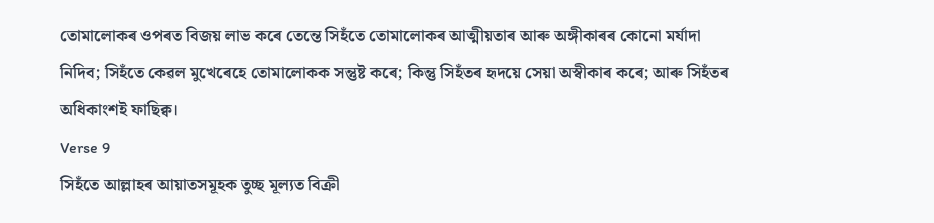তোমালোকৰ ওপৰত বিজয় লাভ কৰে তেন্তে সিহঁতে তোমালোকৰ আত্মীয়তাৰ আৰু অঙ্গীকাৰৰ কোনো মৰ্যাদা নিদিব; সিহঁতে কেৱল মুখেৰেহে তোমালোকক সন্তুষ্ট কৰে; কিন্তু সিহঁতৰ হৃদয়ে সেয়া অস্বীকাৰ কৰে; আৰু সিহঁতৰ অধিকাংশই ফাছিক্ব।
Verse 9
সিহঁতে আল্লাহৰ আয়াতসমূহক তুচ্ছ মূল্যত বিক্ৰী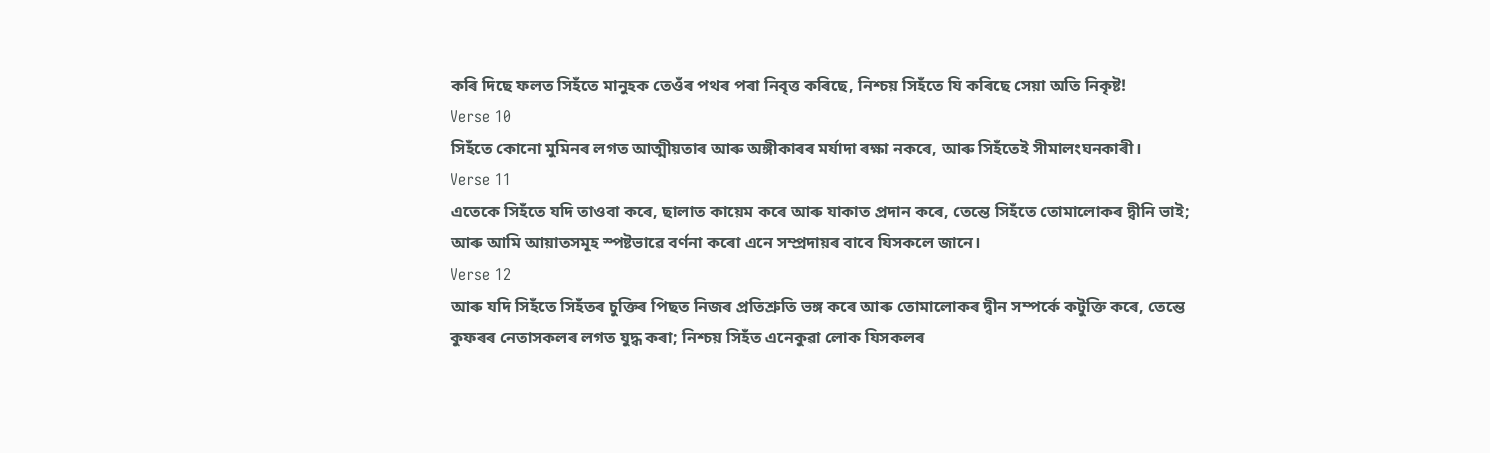কৰি দিছে ফলত সিহঁতে মানুহক তেওঁৰ পথৰ পৰা নিবৃত্ত কৰিছে, নিশ্চয় সিহঁতে যি কৰিছে সেয়া অতি নিকৃষ্ট!
Verse 10
সিহঁতে কোনো মুমিনৰ লগত আত্মীয়তাৰ আৰু অঙ্গীকাৰৰ মৰ্যাদা ৰক্ষা নকৰে, আৰু সিহঁতেই সীমালংঘনকাৰী।
Verse 11
এতেকে সিহঁতে যদি তাওবা কৰে, ছালাত কায়েম কৰে আৰু যাকাত প্ৰদান কৰে, তেন্তে সিহঁতে তোমালোকৰ দ্বীনি ভাই; আৰু আমি আয়াতসমূহ স্পষ্টভাৱে বৰ্ণনা কৰো এনে সম্প্ৰদায়ৰ বাবে যিসকলে জানে।
Verse 12
আৰু যদি সিহঁতে সিহঁতৰ চুক্তিৰ পিছত নিজৰ প্ৰতিশ্ৰুতি ভঙ্গ কৰে আৰু তোমালোকৰ দ্বীন সম্পৰ্কে কটুক্তি কৰে, তেন্তে কুফৰৰ নেতাসকলৰ লগত যুদ্ধ কৰা; নিশ্চয় সিহঁত এনেকুৱা লোক যিসকলৰ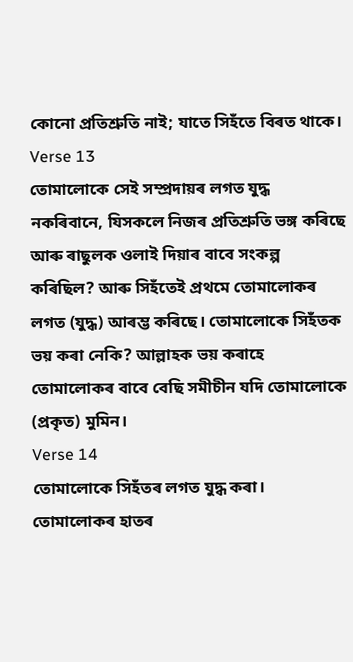কোনো প্ৰতিশ্ৰুতি নাই; যাতে সিহঁতে বিৰত থাকে।
Verse 13
তোমালোকে সেই সম্প্ৰদায়ৰ লগত যুদ্ধ নকৰিবানে, যিসকলে নিজৰ প্ৰতিশ্ৰুতি ভঙ্গ কৰিছে আৰু ৰাছুলক ওলাই দিয়াৰ বাবে সংকল্প কৰিছিল? আৰু সিহঁতেই প্ৰথমে তোমালোকৰ লগত (যুদ্ধ) আৰম্ভ কৰিছে। তোমালোকে সিহঁতক ভয় কৰা নেকি? আল্লাহক ভয় কৰাহে তোমালোকৰ বাবে বেছি সমীচীন যদি তোমালোকে (প্ৰকৃত) মুমিন।
Verse 14
তোমালোকে সিহঁতৰ লগত যুদ্ধ কৰা। তোমালোকৰ হাতৰ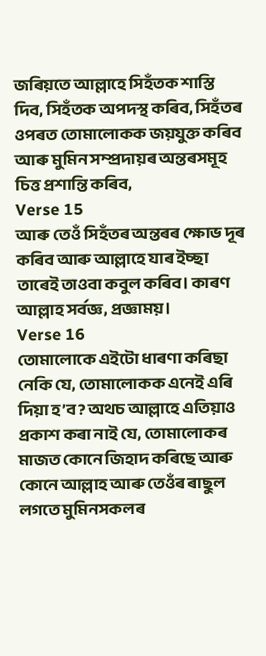জৰিয়তে আল্লাহে সিহঁতক শাস্তি দিব, সিহঁতক অপদস্থ কৰিব, সিহঁতৰ ওপৰত তোমালোকক জয়যুক্ত কৰিব আৰু মুমিন সম্প্ৰদায়ৰ অন্তৰসমূহ চিত্ত প্ৰশান্তি কৰিব,
Verse 15
আৰু তেওঁ সিহঁতৰ অন্তৰৰ ক্ষোভ দূৰ কৰিব আৰু আল্লাহে যাৰ ইচ্ছা তাৰেই তাওবা কবুল কৰিব। কাৰণ আল্লাহ সৰ্বজ্ঞ, প্ৰজ্ঞাময়।
Verse 16
তোমালোকে এইটো ধাৰণা কৰিছা নেকি যে, তোমালোকক এনেই এৰি দিয়া হ’ব? অথচ আল্লাহে এতিয়াও প্ৰকাশ কৰা নাই যে, তোমালোকৰ মাজত কোনে জিহাদ কৰিছে আৰু কোনে আল্লাহ আৰু তেওঁৰ ৰাছুল লগতে মুমিনসকলৰ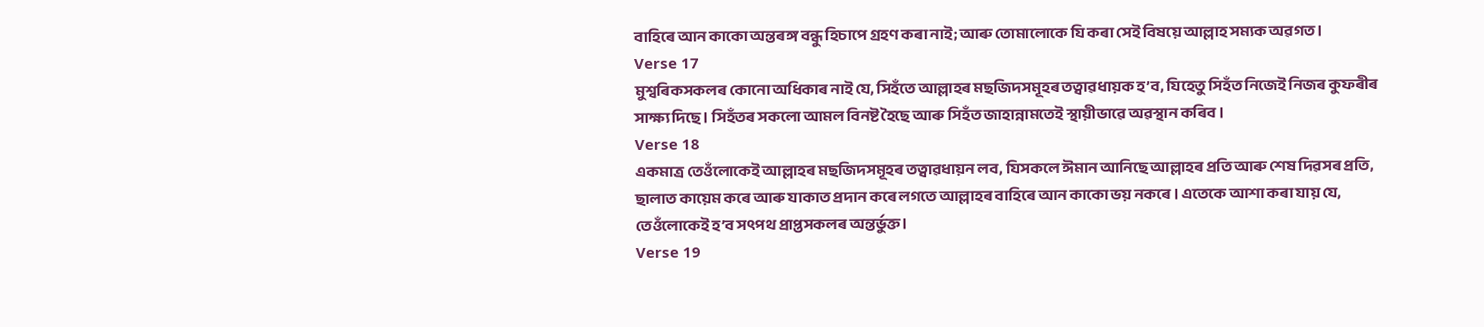বাহিৰে আন কাকো অন্তৰঙ্গ বন্ধু হিচাপে গ্ৰহণ কৰা নাই; আৰু তোমালোকে যি কৰা সেই বিষয়ে আল্লাহ সম্যক অৱগত।
Verse 17
মুশ্বৰিকসকলৰ কোনো অধিকাৰ নাই যে, সিহঁতে আল্লাহৰ মছজিদসমূহৰ তত্বাৱধায়ক হ’ব, যিহেতু সিহঁত নিজেই নিজৰ কুফৰীৰ সাক্ষ্য দিছে। সিহঁতৰ সকলো আমল বিনষ্ট হৈছে আৰু সিহঁত জাহান্নামতেই স্থায়ীভাৱে অৱস্থান কৰিব।
Verse 18
একমাত্ৰ তেওঁলোকেই আল্লাহৰ মছজিদসমূহৰ তত্বাৱধায়ন লব, যিসকলে ঈমান আনিছে আল্লাহৰ প্ৰতি আৰু শেষ দিৱসৰ প্ৰতি, ছালাত কায়েম কৰে আৰু যাকাত প্ৰদান কৰে লগতে আল্লাহৰ বাহিৰে আন কাকো ভয় নকৰে। এতেকে আশা কৰা যায় যে, তেওঁলোকেই হ’ব সৎপথ প্ৰাপ্তসকলৰ অন্তৰ্ভুক্ত।
Verse 19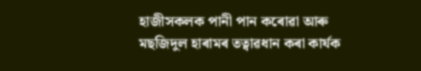হাজীসকলক পানী পান কৰোৱা আৰু মছজিদুল হাৰামৰ তত্বাৱধান কৰা কাৰ্যক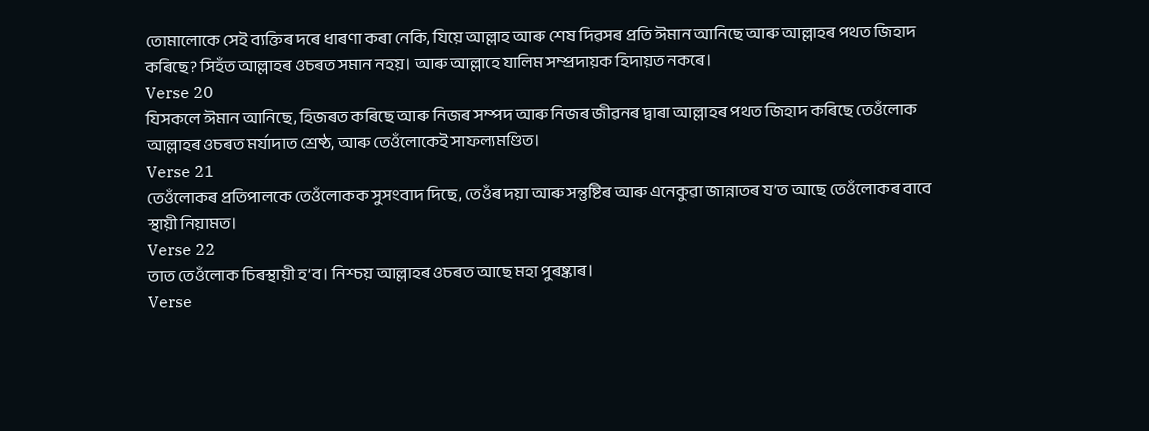তোমালোকে সেই ব্যক্তিৰ দৰে ধাৰণা কৰা নেকি, যিয়ে আল্লাহ আৰু শেষ দিৱসৰ প্ৰতি ঈমান আনিছে আৰু আল্লাহৰ পথত জিহাদ কৰিছে? সিহঁত আল্লাহৰ ওচৰত সমান নহয়। আৰু আল্লাহে যালিম সম্প্ৰদায়ক হিদায়ত নকৰে।
Verse 20
যিসকলে ঈমান আনিছে, হিজৰত কৰিছে আৰু নিজৰ সম্পদ আৰু নিজৰ জীৱনৰ দ্বাৰা আল্লাহৰ পথত জিহাদ কৰিছে তেওঁলোক আল্লাহৰ ওচৰত মৰ্যাদাত শ্ৰেষ্ঠ, আৰু তেওঁলোকেই সাফল্যমণ্ডিত।
Verse 21
তেওঁলোকৰ প্ৰতিপালকে তেওঁলোকক সুসংবাদ দিছে, তেওঁৰ দয়া আৰু সন্তুষ্টিৰ আৰু এনেকুৱা জান্নাতৰ য’ত আছে তেওঁলোকৰ বাবে স্থায়ী নিয়ামত।
Verse 22
তাত তেওঁলোক চিৰস্থায়ী হ’ব। নিশ্চয় আল্লাহৰ ওচৰত আছে মহা পুৰষ্কাৰ।
Verse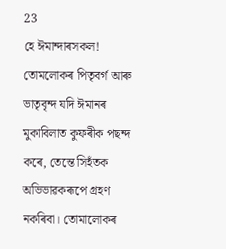23
হে ঈমান্দাৰসকল! তোমলোকৰ পিতৃবৰ্গ আৰু ভাতৃবৃন্দ যদি ঈমানৰ মুকাবিলাত কুফৰীক পছন্দ কৰে, তেন্তে সিহঁতক অভিভাৱকৰূপে গ্ৰহণ নকৰিবা। তোমালোকৰ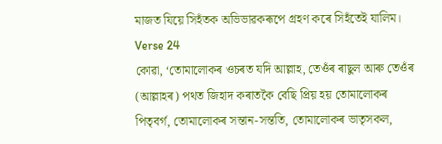মাজত যিয়ে সিহঁতক অভিভাৱকৰূপে গ্ৰহণ কৰে সিহঁতেই যালিম।
Verse 24
কোৱা, ‘তোমালোকৰ ওচৰত যদি আল্লাহ, তেওঁৰ ৰাছুল আৰু তেওঁৰ (আল্লাহৰ) পথত জিহাদ কৰাতকৈ বেছি প্ৰিয় হয় তোমালোকৰ পিতৃবৰ্গ, তোমালোকৰ সন্তান-সন্ততি, তোমালোকৰ ভাতৃসকল,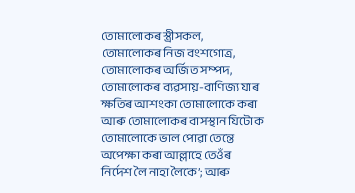তোমালোকৰ স্ত্ৰীসকল, তোমালোকৰ নিজ বংশগোত্ৰ, তোমালোকৰ অৰ্জিত সম্পদ, তোমালোকৰ ব্যৱসায়-বাণিজ্য যাৰ ক্ষতিৰ আশংকা তোমালোকে কৰা আৰু তোমালোকৰ বাসস্থান যিটোক তোমালোকে ভাল পোৱা তেন্তে অপেক্ষা কৰা আল্লাহে তেওঁৰ নিৰ্দেশ লৈ নাহা লৈকে’; আৰু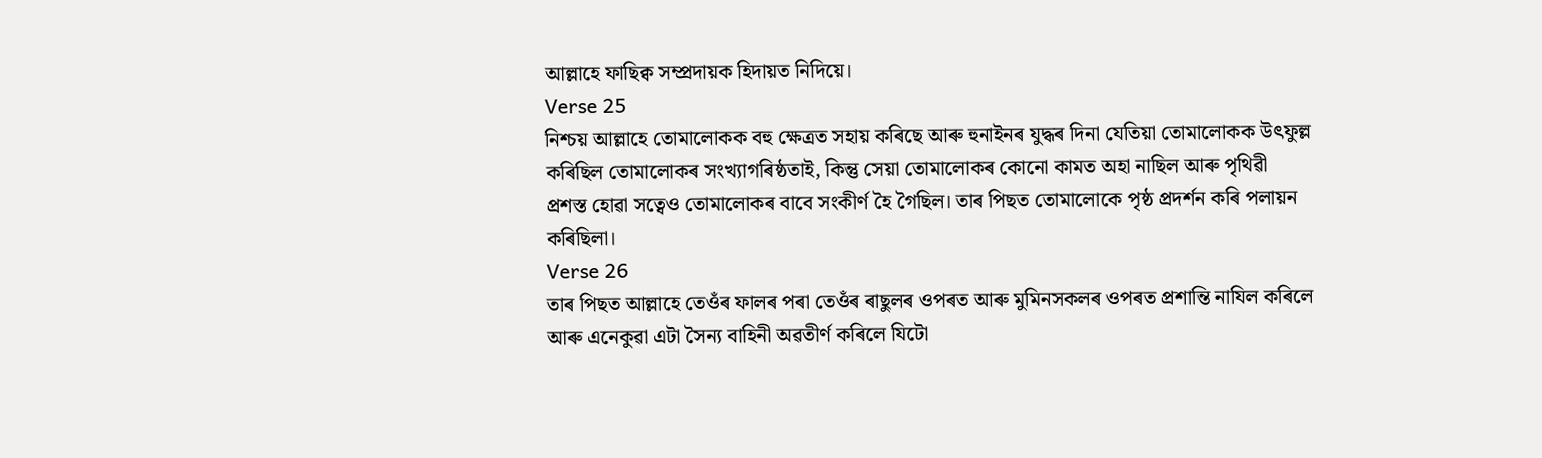আল্লাহে ফাছিক্ব সম্প্ৰদায়ক হিদায়ত নিদিয়ে।
Verse 25
নিশ্চয় আল্লাহে তোমালোকক বহু ক্ষেত্ৰত সহায় কৰিছে আৰু হুনাইনৰ যুদ্ধৰ দিনা যেতিয়া তোমালোকক উৎফুল্ল কৰিছিল তোমালোকৰ সংখ্যাগৰিষ্ঠতাই, কিন্তু সেয়া তোমালোকৰ কোনো কামত অহা নাছিল আৰু পৃথিৱী প্ৰশস্ত হোৱা সত্বেও তোমালোকৰ বাবে সংকীৰ্ণ হৈ গৈছিল। তাৰ পিছত তোমালোকে পৃষ্ঠ প্ৰদৰ্শন কৰি পলায়ন কৰিছিলা।
Verse 26
তাৰ পিছত আল্লাহে তেওঁৰ ফালৰ পৰা তেওঁৰ ৰাছুলৰ ওপৰত আৰু মুমিনসকলৰ ওপৰত প্ৰশান্তি নাযিল কৰিলে আৰু এনেকুৱা এটা সৈন্য বাহিনী অৱতীৰ্ণ কৰিলে যিটো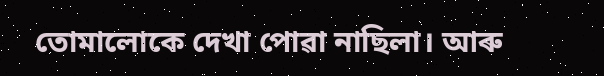তোমালোকে দেখা পোৱা নাছিলা। আৰু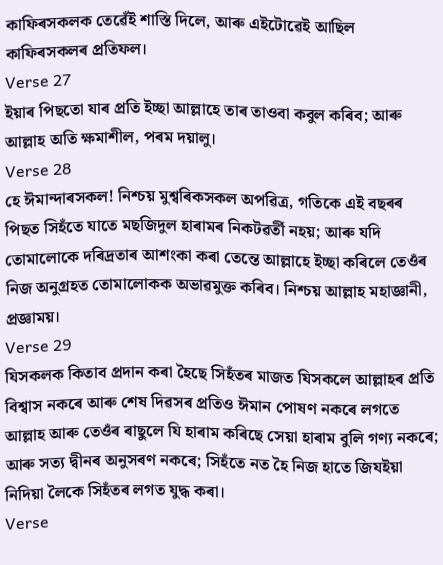কাফিৰসকলক তেৱেঁই শাস্তি দিলে, আৰু এইটোৱেই আছিল কাফিৰসকলৰ প্ৰতিফল।
Verse 27
ইয়াৰ পিছতো যাৰ প্ৰতি ইচ্ছা আল্লাহে তাৰ তাওবা কবুল কৰিব; আৰু আল্লাহ অতি ক্ষমাশীল, পৰম দয়ালু।
Verse 28
হে ঈমান্দাৰসকল! নিশ্চয় মুশ্বৰিকসকল অপৱিত্ৰ, গতিকে এই বছৰৰ পিছত সিহঁতে যাতে মছজিদুল হাৰামৰ নিকটৱৰ্তী নহয়; আৰু যদি তোমালোকে দৰিদ্ৰতাৰ আশংকা কৰা তেন্তে আল্লাহে ইচ্ছা কৰিলে তেওঁৰ নিজ অনুগ্ৰহত তোমালোকক অভাৱমুক্ত কৰিব। নিশ্চয় আল্লাহ মহাজ্ঞানী, প্ৰজ্ঞাময়।
Verse 29
যিসকলক কিতাব প্ৰদান কৰা হৈছে সিহঁতৰ মাজত যিসকলে আল্লাহৰ প্ৰতি বিশ্বাস নকৰে আৰু শেষ দিৱসৰ প্ৰতিও ঈমান পোষণ নকৰে লগতে আল্লাহ আৰু তেওঁৰ ৰাছুলে যি হাৰাম কৰিছে সেয়া হাৰাম বুলি গণ্য নকৰে; আৰু সত্য দ্বীনৰ অনুসৰণ নকৰে; সিহঁতে নত হৈ নিজ হাতে জিযইয়া নিদিয়া লৈকে সিহঁতৰ লগত যুদ্ধ কৰা।
Verse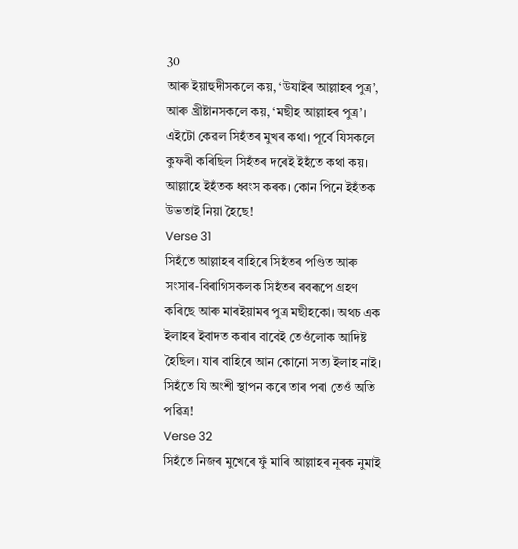30
আৰু ইয়াহুদীসকলে কয়, ‘উযাইৰ আল্লাহৰ পুত্ৰ’, আৰু খ্ৰীষ্টানসকলে কয়, ‘মছীহ আল্লাহৰ পুত্ৰ’। এইটো কেৱল সিহঁতৰ মুখৰ কথা। পূৰ্বে যিসকলে কুফৰী কৰিছিল সিহঁতৰ দৰেই ইহঁতে কথা কয়। আল্লাহে ইহঁতক ধ্বংস কৰক। কোন পিনে ইহঁতক উভতাই নিয়া হৈছে!
Verse 31
সিহঁতে আল্লাহৰ বাহিৰে সিহঁতৰ পণ্ডিত আৰু সংসাৰ-বিৰাগিসকলক সিহঁতৰ ৰবৰূপে গ্ৰহণ কৰিছে আৰু মাৰইয়ামৰ পুত্ৰ মছীহকো। অথচ এক ইলাহৰ ইবাদত কৰাৰ বাবেই তেওঁলোক আদিষ্ট হৈছিল। যাৰ বাহিৰে আন কোনো সত্য ইলাহ নাই। সিহঁতে যি অংশী স্থাপন কৰে তাৰ পৰা তেওঁ অতি পৱিত্ৰ!
Verse 32
সিহঁতে নিজৰ মুখেৰে ফুঁ মাৰি আল্লাহৰ নূৰক নুমাই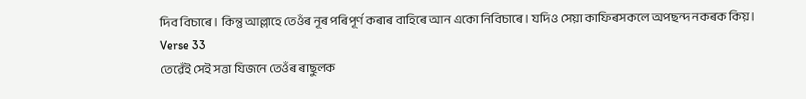দিব বিচাৰে। কিন্তু আল্লাহে তেওঁৰ নূৰ পৰিপূৰ্ণ কৰাৰ বাহিৰে আন একো নিবিচাৰে। যদিও সেয়া কাফিৰসকলে অপছন্দ নকৰক কিয়।
Verse 33
তেৱেঁই সেই সত্তা যিজনে তেওঁৰ ৰাছুলক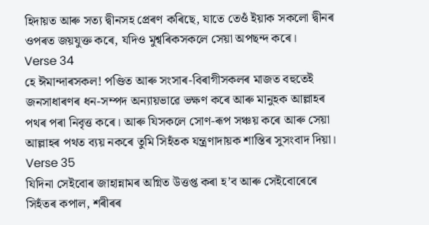হিদায়ত আৰু সত্য দ্বীনসহ প্ৰেৰণ কৰিছে, যাতে তেওঁ ইয়াক সকলো দ্বীনৰ ওপৰত জয়যুক্ত কৰে, যদিও মুশ্বৰিকসকলে সেয়া অপছন্দ কৰে।
Verse 34
হে ঈমান্দাৰসকল! পণ্ডিত আৰু সংসাৰ-বিৰাগীসকলৰ মাজত বহুতেই জনসাধাৰণৰ ধন-সম্পদ অন্যায়ভাৱে ভক্ষণ কৰে আৰু মানুহক আল্লাহৰ পথৰ পৰা নিবৃত্ত কৰে। আৰু যিসকলে সোণ-ৰূপ সঞ্চয় কৰে আৰু সেয়া আল্লাহৰ পথত ব্যয় নকৰে তুমি সিহঁতক যন্ত্ৰণাদায়ক শাস্তিৰ সুসংবাদ দিয়া।
Verse 35
যিদিনা সেইবোৰ জাহান্নামৰ অগ্নিত উত্তপ্ত কৰা হ’ব আৰু সেইবোৰেৰে সিহঁতৰ কপাল, শৰীৰৰ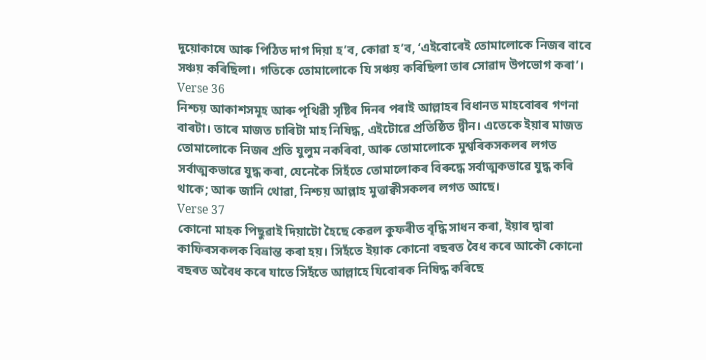দুয়োকাষে আৰু পিঠিত দাগ দিয়া হ’ব, কোৱা হ’ব, ‘এইবোৰেই তোমালোকে নিজৰ বাবে সঞ্চয় কৰিছিলা। গতিকে তোমালোকে যি সঞ্চয় কৰিছিলা তাৰ সোৱাদ উপভোগ কৰা’।
Verse 36
নিশ্চয় আকাশসমূহ আৰু পৃথিৱী সৃষ্টিৰ দিনৰ পৰাই আল্লাহৰ বিধানত মাহবোৰৰ গণনা বাৰটা। তাৰে মাজত চাৰিটা মাহ নিষিদ্ধ, এইটোৱে প্ৰতিষ্ঠিত দ্বীন। এতেকে ইয়াৰ মাজত তোমালোকে নিজৰ প্ৰতি যুলুম নকৰিবা, আৰু তোমালোকে মুশ্বৰিকসকলৰ লগত সৰ্বাত্মকভাৱে যুদ্ধ কৰা, যেনেকৈ সিহঁতে তোমালোকৰ বিৰুদ্ধে সৰ্বাত্মকভাৱে যুদ্ধ কৰি থাকে; আৰু জানি থোৱা, নিশ্চয় আল্লাহ মুত্তাক্বীসকলৰ লগত আছে।
Verse 37
কোনো মাহক পিছুৱাই দিয়াটো হৈছে কেৱল কুফৰীত বৃদ্ধি সাধন কৰা, ইয়াৰ দ্বাৰা কাফিৰসকলক বিভ্ৰান্ত কৰা হয়। সিহঁতে ইয়াক কোনো বছৰত বৈধ কৰে আকৌ কোনো বছৰত অবৈধ কৰে যাতে সিহঁতে আল্লাহে যিবোৰক নিষিদ্ধ কৰিছে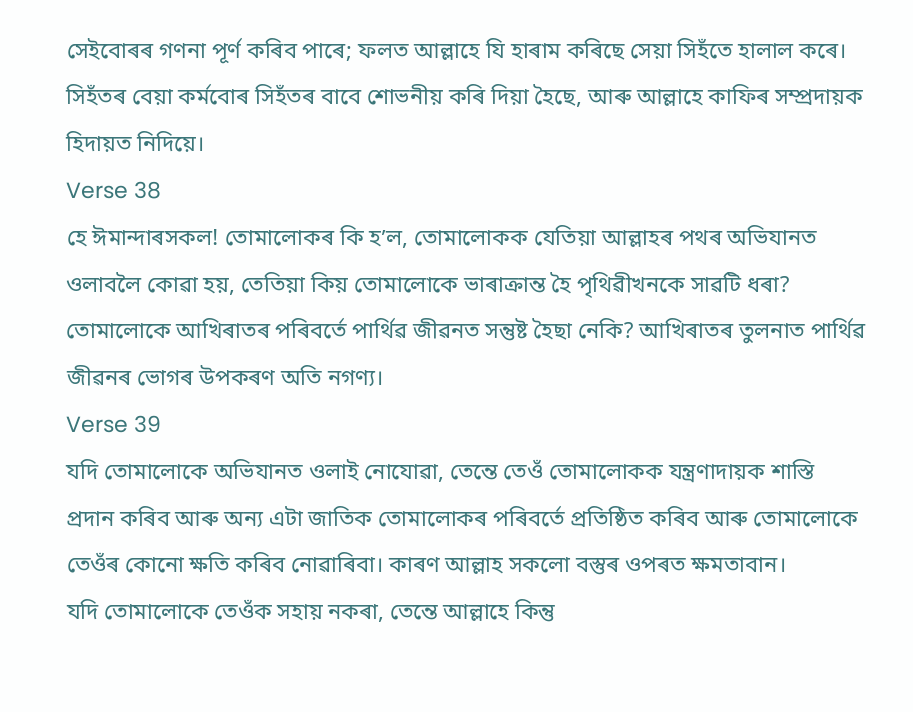সেইবোৰৰ গণনা পূৰ্ণ কৰিব পাৰে; ফলত আল্লাহে যি হাৰাম কৰিছে সেয়া সিহঁতে হালাল কৰে। সিহঁতৰ বেয়া কৰ্মবোৰ সিহঁতৰ বাবে শোভনীয় কৰি দিয়া হৈছে, আৰু আল্লাহে কাফিৰ সম্প্ৰদায়ক হিদায়ত নিদিয়ে।
Verse 38
হে ঈমান্দাৰসকল! তোমালোকৰ কি হ’ল, তোমালোকক যেতিয়া আল্লাহৰ পথৰ অভিযানত ওলাবলৈ কোৱা হয়, তেতিয়া কিয় তোমালোকে ভাৰাক্ৰান্ত হৈ পৃথিৱীখনকে সাৱটি ধৰা? তোমালোকে আখিৰাতৰ পৰিবৰ্তে পাৰ্থিৱ জীৱনত সন্তুষ্ট হৈছা নেকি? আখিৰাতৰ তুলনাত পাৰ্থিৱ জীৱনৰ ভোগৰ উপকৰণ অতি নগণ্য।
Verse 39
যদি তোমালোকে অভিযানত ওলাই নোযোৱা, তেন্তে তেওঁ তোমালোকক যন্ত্ৰণাদায়ক শাস্তি প্ৰদান কৰিব আৰু অন্য এটা জাতিক তোমালোকৰ পৰিবৰ্তে প্ৰতিষ্ঠিত কৰিব আৰু তোমালোকে তেওঁৰ কোনো ক্ষতি কৰিব নোৱাৰিবা। কাৰণ আল্লাহ সকলো বস্তুৰ ওপৰত ক্ষমতাবান।
যদি তোমালোকে তেওঁক সহায় নকৰা, তেন্তে আল্লাহে কিন্তু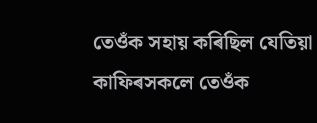তেওঁক সহায় কৰিছিল যেতিয়া কাফিৰসকলে তেওঁক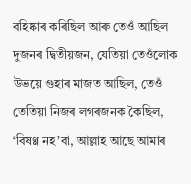বহিষ্কাৰ কৰিছিল আৰু তেওঁ আছিল দুজনৰ দ্বিতীয়জন, যেতিয়া তেওঁলোক উভয়ে গুহাৰ মাজত আছিল, তেওঁ তেতিয়া নিজৰ লগৰজনক কৈছিল, ‘বিষণ্ণ নহ’বা, আল্লাহ আছে আমাৰ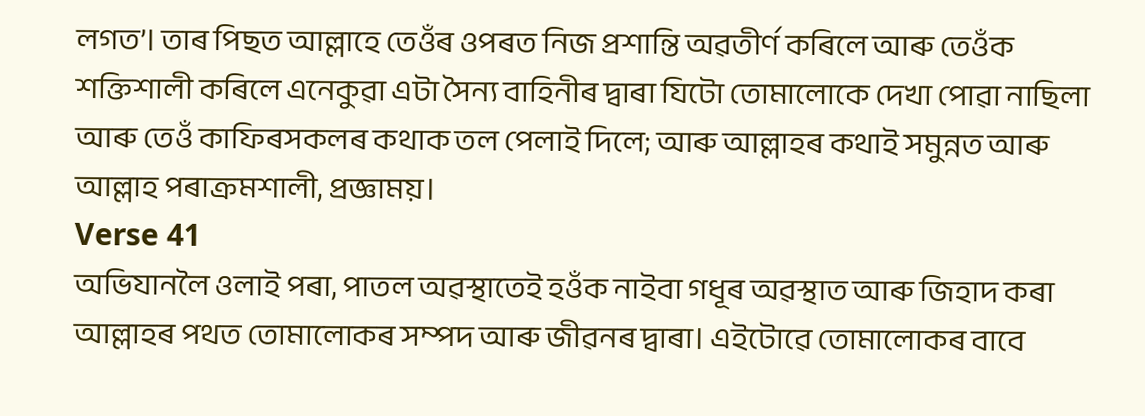লগত’। তাৰ পিছত আল্লাহে তেওঁৰ ওপৰত নিজ প্ৰশান্তি অৱতীৰ্ণ কৰিলে আৰু তেওঁক শক্তিশালী কৰিলে এনেকুৱা এটা সৈন্য বাহিনীৰ দ্বাৰা যিটো তোমালোকে দেখা পোৱা নাছিলা আৰু তেওঁ কাফিৰসকলৰ কথাক তল পেলাই দিলে; আৰু আল্লাহৰ কথাই সমুন্নত আৰু আল্লাহ পৰাক্ৰমশালী, প্ৰজ্ঞাময়।
Verse 41
অভিযানলৈ ওলাই পৰা, পাতল অৱস্থাতেই হওঁক নাইবা গধূৰ অৱস্থাত আৰু জিহাদ কৰা আল্লাহৰ পথত তোমালোকৰ সম্পদ আৰু জীৱনৰ দ্বাৰা। এইটোৱে তোমালোকৰ বাবে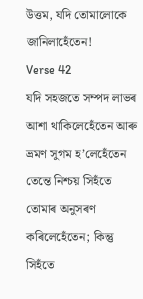উত্তম, যদি তোমালোকে জানিলাহেঁতেন!
Verse 42
যদি সহজতে সম্পদ লাভৰ আশা থাকিলেহেঁতেন আৰু ভ্ৰমণ সুগম হ’লেহেঁতেন তেন্তে নিশ্চয় সিহঁতে তোমাৰ অনুসৰণ কৰিলেহেঁতেন; কিন্তু সিহঁতে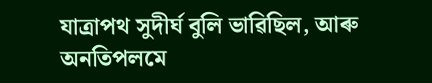যাত্ৰাপথ সুদীৰ্ঘ বুলি ভাৱিছিল, আৰু অনতিপলমে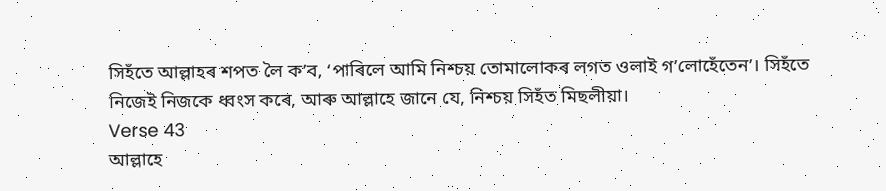সিহঁতে আল্লাহৰ শপত লৈ ক’ব, ‘পাৰিলে আমি নিশ্চয় তোমালোকৰ লগত ওলাই গ’লোহেঁতেন’। সিহঁতে নিজেই নিজকে ধ্বংস কৰে, আৰু আল্লাহে জানে যে, নিশ্চয় সিহঁত মিছলীয়া।
Verse 43
আল্লাহে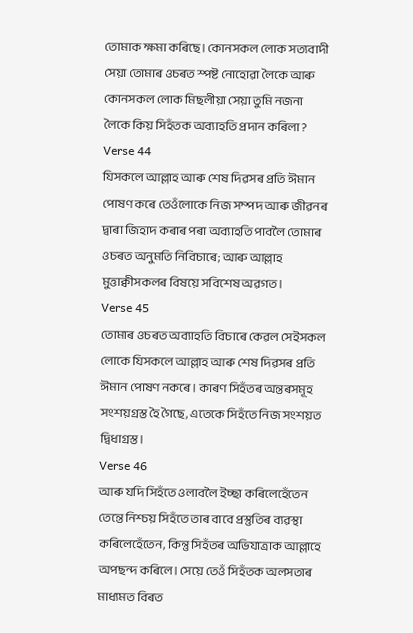তোমাক ক্ষমা কৰিছে। কোনসকল লোক সত্যবাদী সেয়া তোমাৰ ওচৰত স্পষ্ট নোহোৱা লৈকে আৰু কোনসকল লোক মিছলীয়া সেয়া তুমি নজনা লৈকে কিয় সিহঁতক অব্যাহতি প্ৰদান কৰিলা?
Verse 44
যিসকলে আল্লাহ আৰু শেষ দিৱসৰ প্ৰতি ঈমান পোষণ কৰে তেওঁলোকে নিজ সম্পদ আৰু জীৱনৰ দ্বাৰা জিহাদ কৰাৰ পৰা অব্যাহতি পাবলৈ তোমাৰ ওচৰত অনুমতি নিবিচাৰে; আৰু আল্লাহ মুত্তাক্বীসকলৰ বিষয়ে সবিশেষ অৱগত।
Verse 45
তোমাৰ ওচৰত অব্যাহতি বিচাৰে কেৱল সেইসকল লোকে যিসকলে আল্লাহ আৰু শেষ দিৱসৰ প্ৰতি ঈমান পোষণ নকৰে। কাৰণ সিহঁতৰ অন্তৰসমূহ সংশয়গ্ৰস্ত হৈ গৈছে, এতেকে সিহঁতে নিজ সংশয়ত দ্বিধাগ্ৰস্ত।
Verse 46
আৰু যদি সিহঁতে ওলাবলৈ ইচ্ছা কৰিলেহেঁতেন তেন্তে নিশ্চয় সিহঁতে তাৰ বাবে প্ৰস্তুতিৰ ব্যৱস্থা কৰিলেহেঁতেন, কিন্তু সিহঁতৰ অভিযাত্ৰাক আল্লাহে অপছন্দ কৰিলে। সেয়ে তেওঁ সিহঁতক অলসতাৰ মাধ্যমত বিৰত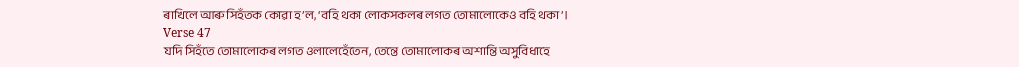ৰাখিলে আৰু সিহঁতক কোৱা হ’ল, ‘বহি থকা লোকসকলৰ লগত তোমালোকেও বহি থকা’।
Verse 47
যদি সিহঁতে তোমালোকৰ লগত ওলালেহেঁতেন, তেন্তে তোমালোকৰ অশান্তি অসুবিধাহে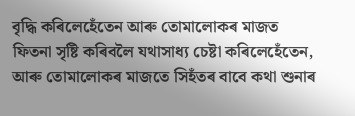বৃদ্ধি কৰিলেহেঁতেন আৰু তোমালোকৰ মাজত ফিতনা সৃষ্টি কৰিবলৈ যথাসাধ্য চেষ্টা কৰিলেহেঁতেন, আৰু তোমালোকৰ মাজতে সিহঁতৰ বাবে কথা শুনাৰ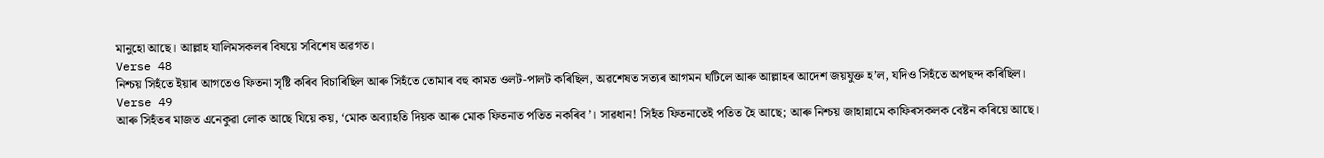মানুহো আছে। আল্লাহ যালিমসকলৰ বিষয়ে সবিশেষ অৱগত।
Verse 48
নিশ্চয় সিহঁতে ইয়াৰ আগতেও ফিতনা সৃষ্টি কৰিব বিচাৰিছিল আৰু সিহঁতে তোমাৰ বহু কামত ওলট-পালট কৰিছিল, অৱশেষত সত্যৰ আগমন ঘটিলে আৰু আল্লাহৰ আদেশ জয়যুক্ত হ’ল, যদিও সিহঁতে অপছন্দ কৰিছিল।
Verse 49
আৰু সিহঁতৰ মাজত এনেকুৱা লোক আছে যিয়ে কয়, ‘মোক অব্যাহতি দিয়ক আৰু মোক ফিতনাত পতিত নকৰিব’। সাৱধান! সিহঁত ফিতনাতেই পতিত হৈ আছে; আৰু নিশ্চয় জাহান্নামে কাফিৰসকলক বেষ্টন কৰিয়ে আছে।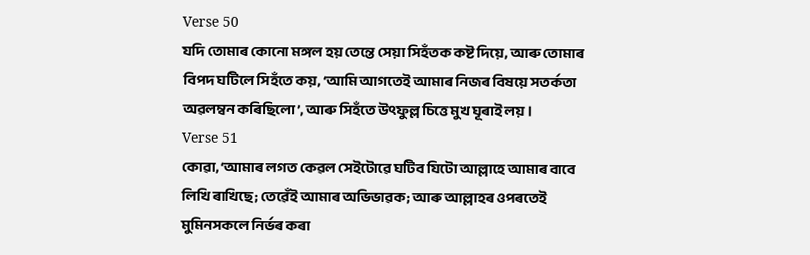Verse 50
যদি তোমাৰ কোনো মঙ্গল হয় তেন্তে সেয়া সিহঁতক কষ্ট দিয়ে, আৰু তোমাৰ বিপদ ঘটিলে সিহঁতে কয়, ‘আমি আগতেই আমাৰ নিজৰ বিষয়ে সতৰ্কতা অৱলম্বন কৰিছিলো’, আৰু সিহঁতে উৎফুল্ল চিত্তে মুখ ঘূৰাই লয়।
Verse 51
কোৱা, ‘আমাৰ লগত কেৱল সেইটোৱে ঘটিব যিটো আল্লাহে আমাৰ বাবে লিখি ৰাখিছে; তেৱেঁই আমাৰ অভিভাৱক; আৰু আল্লাহৰ ওপৰতেই মুমিনসকলে নিৰ্ভৰ কৰা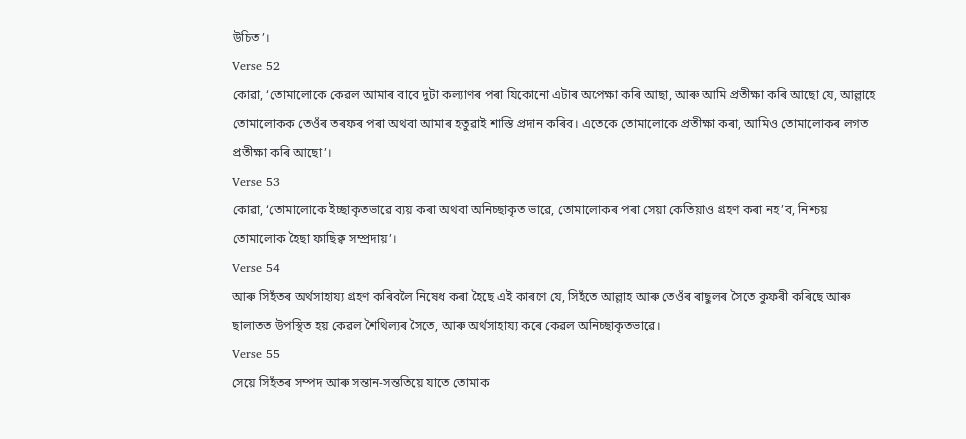উচিত’।
Verse 52
কোৱা, ‘তোমালোকে কেৱল আমাৰ বাবে দুটা কল্যাণৰ পৰা যিকোনো এটাৰ অপেক্ষা কৰি আছা, আৰু আমি প্ৰতীক্ষা কৰি আছো যে, আল্লাহে তোমালোকক তেওঁৰ তৰফৰ পৰা অথবা আমাৰ হতুৱাই শাস্তি প্ৰদান কৰিব। এতেকে তোমালোকে প্ৰতীক্ষা কৰা, আমিও তোমালোকৰ লগত প্ৰতীক্ষা কৰি আছো’।
Verse 53
কোৱা, ‘তোমালোকে ইচ্ছাকৃতভাৱে ব্যয় কৰা অথবা অনিচ্ছাকৃত ভাৱে, তোমালোকৰ পৰা সেয়া কেতিয়াও গ্ৰহণ কৰা নহ’ব, নিশ্চয় তোমালোক হৈছা ফাছিক্ব সম্প্ৰদায়’।
Verse 54
আৰু সিহঁতৰ অৰ্থসাহায্য গ্ৰহণ কৰিবলৈ নিষেধ কৰা হৈছে এই কাৰণে যে, সিহঁতে আল্লাহ আৰু তেওঁৰ ৰাছুলৰ সৈতে কুফৰী কৰিছে আৰু ছালাতত উপস্থিত হয় কেৱল শৈথিল্যৰ সৈতে, আৰু অৰ্থসাহায্য কৰে কেৱল অনিচ্ছাকৃতভাৱে।
Verse 55
সেয়ে সিহঁতৰ সম্পদ আৰু সন্তান-সন্ততিয়ে যাতে তোমাক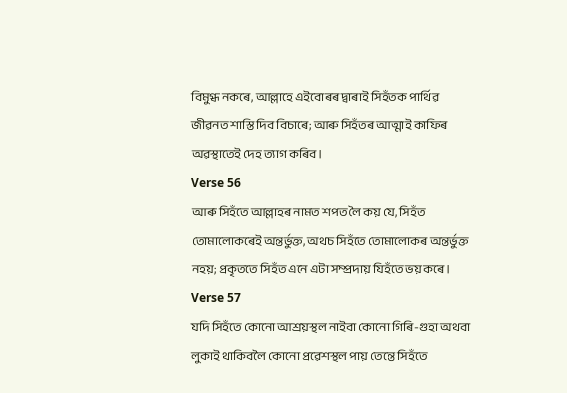বিমুগ্ধ নকৰে, আল্লাহে এইবোৰৰ দ্বাৰাই সিহঁতক পাৰ্থিৱ জীৱনত শাস্তি দিব বিচাৰে; আৰু সিহঁতৰ আত্মাই কাফিৰ অৱস্থাতেই দেহ ত্যাগ কৰিব।
Verse 56
আৰু সিহঁতে আল্লাহৰ নামত শপত লৈ কয় যে, সিহঁত তোমালোকৰেই অন্তৰ্ভুক্ত, অথচ সিহঁতে তোমালোকৰ অন্তৰ্ভুক্ত নহয়; প্ৰকৃততে সিহঁত এনে এটা সম্প্ৰদায় যিহঁতে ভয় কৰে।
Verse 57
যদি সিহঁতে কোনো আশ্ৰয়স্থল নাইবা কোনো গিৰি-গুহা অথবা লুকাই থাকিবলৈ কোনো প্ৰৱেশস্থল পায় তেন্তে সিহঁতে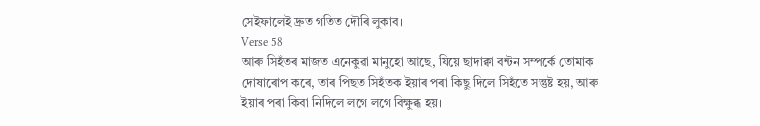সেইফালেই দ্ৰুত গতিত দৌৰি লুকাব।
Verse 58
আৰু সিহঁতৰ মাজত এনেকুৱা মানুহো আছে, যিয়ে ছাদাক্বা বন্টন সম্পৰ্কে তোমাক দোষাৰোপ কৰে, তাৰ পিছত সিহঁতক ইয়াৰ পৰা কিছু দিলে সিহঁতে সন্তুষ্ট হয়, আৰু ইয়াৰ পৰা কিবা নিদিলে লগে লগে বিক্ষুব্ধ হয়।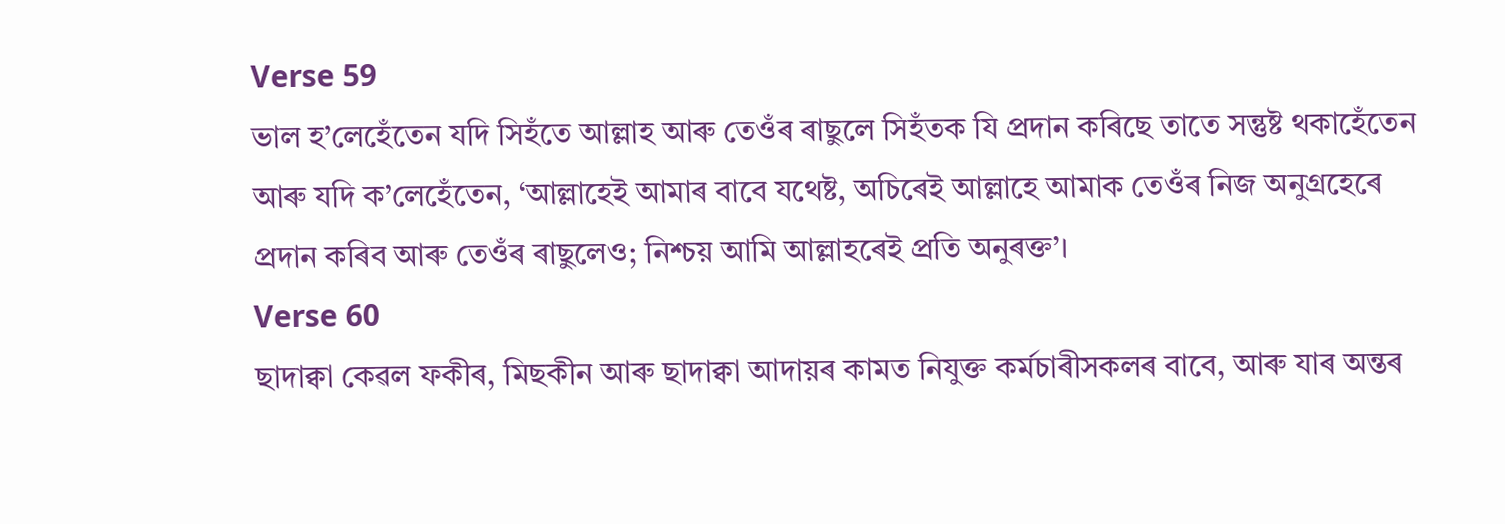Verse 59
ভাল হ’লেহেঁতেন যদি সিহঁতে আল্লাহ আৰু তেওঁৰ ৰাছুলে সিহঁতক যি প্ৰদান কৰিছে তাতে সন্তুষ্ট থকাহেঁতেন আৰু যদি ক’লেহেঁতেন, ‘আল্লাহেই আমাৰ বাবে যথেষ্ট, অচিৰেই আল্লাহে আমাক তেওঁৰ নিজ অনুগ্ৰহেৰে প্ৰদান কৰিব আৰু তেওঁৰ ৰাছুলেও; নিশ্চয় আমি আল্লাহৰেই প্ৰতি অনুৰক্ত’।
Verse 60
ছাদাক্বা কেৱল ফকীৰ, মিছকীন আৰু ছাদাক্বা আদায়ৰ কামত নিযুক্ত কৰ্মচাৰীসকলৰ বাবে, আৰু যাৰ অন্তৰ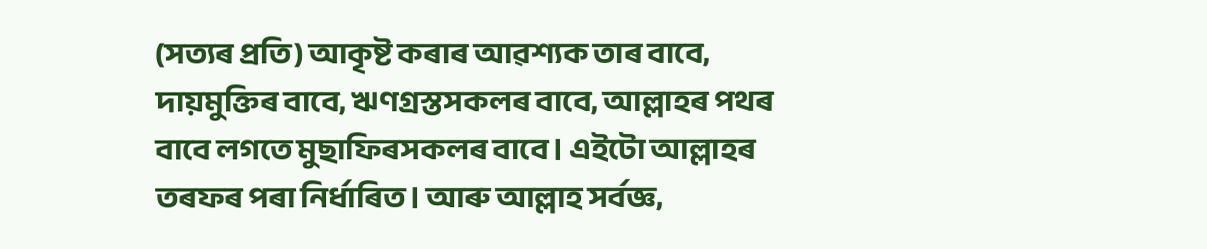(সত্যৰ প্ৰতি) আকৃষ্ট কৰাৰ আৱশ্যক তাৰ বাবে, দায়মুক্তিৰ বাবে, ঋণগ্ৰস্তসকলৰ বাবে, আল্লাহৰ পথৰ বাবে লগতে মুছাফিৰসকলৰ বাবে। এইটো আল্লাহৰ তৰফৰ পৰা নিৰ্ধাৰিত। আৰু আল্লাহ সৰ্বজ্ঞ,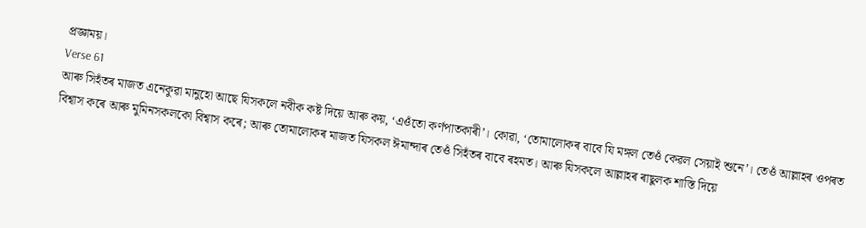প্ৰজ্ঞাময়।
Verse 61
আৰু সিহঁতৰ মাজত এনেকুৱা মানুহো আছে যিসকলে নবীক কষ্ট দিয়ে আৰু কয়, ‘এওঁতো কৰ্ণপাতকাৰী’। কোৱা, ‘তোমালোকৰ বাবে যি মঙ্গল তেওঁ কেৱল সেয়াই শুনে’। তেওঁ আল্লাহৰ ওপৰত বিশ্বাস কৰে আৰু মুমিনসকলকো বিশ্বাস কৰে; আৰু তোমালোকৰ মাজত যিসকল ঈমান্দাৰ তেওঁ সিহঁতৰ বাবে ৰহমত। আৰু যিসকলে আল্লাহৰ ৰাছুলক শাস্তি দিয়ে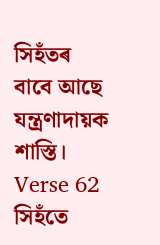সিহঁতৰ বাবে আছে যন্ত্ৰণাদায়ক শাস্তি।
Verse 62
সিহঁতে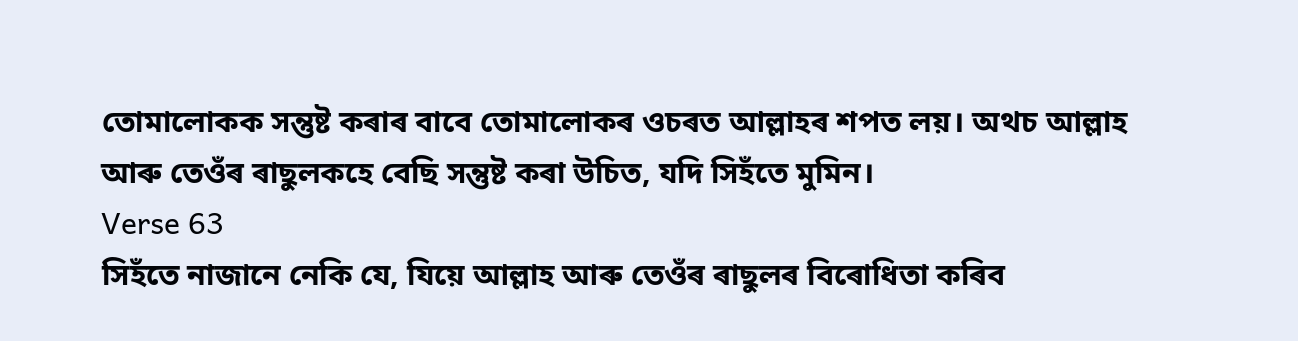তোমালোকক সন্তুষ্ট কৰাৰ বাবে তোমালোকৰ ওচৰত আল্লাহৰ শপত লয়। অথচ আল্লাহ আৰু তেওঁৰ ৰাছুলকহে বেছি সন্তুষ্ট কৰা উচিত, যদি সিহঁতে মুমিন।
Verse 63
সিহঁতে নাজানে নেকি যে, যিয়ে আল্লাহ আৰু তেওঁৰ ৰাছুলৰ বিৰোধিতা কৰিব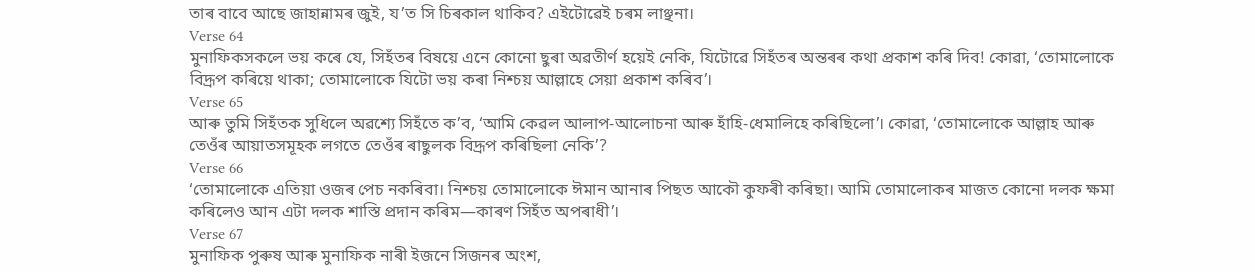তাৰ বাবে আছে জাহান্নামৰ জুই, য’ত সি চিৰকাল থাকিব? এইটোৱেই চৰম লাঞ্ছনা।
Verse 64
মুনাফিকসকলে ভয় কৰে যে, সিহঁতৰ বিষয়ে এনে কোনো ছুৰা অৱতীৰ্ণ হয়েই নেকি, যিটোৱে সিহঁতৰ অন্তৰৰ কথা প্ৰকাশ কৰি দিব! কোৱা, ‘তোমালোকে বিদ্ৰূপ কৰিয়ে থাকা; তোমালোকে যিটো ভয় কৰা নিশ্চয় আল্লাহে সেয়া প্ৰকাশ কৰিব’।
Verse 65
আৰু তুমি সিহঁতক সুধিলে অৱশ্যে সিহঁতে ক’ব, ‘আমি কেৱল আলাপ-আলোচনা আৰু হাঁহি-ধেমালিহে কৰিছিলো’। কোৱা, ‘তোমালোকে আল্লাহ আৰু তেওঁৰ আয়াতসমূহক লগতে তেওঁৰ ৰাছুলক বিদ্ৰূপ কৰিছিলা নেকি’?
Verse 66
‘তোমালোকে এতিয়া ওজৰ পেচ নকৰিবা। নিশ্চয় তোমালোকে ঈমান আনাৰ পিছত আকৌ কুফৰী কৰিছা। আমি তোমালোকৰ মাজত কোনো দলক ক্ষমা কৰিলেও আন এটা দলক শাস্তি প্ৰদান কৰিম—কাৰণ সিহঁত অপৰাধী’।
Verse 67
মুনাফিক পুৰুষ আৰু মুনাফিক নাৰী ইজনে সিজনৰ অংশ,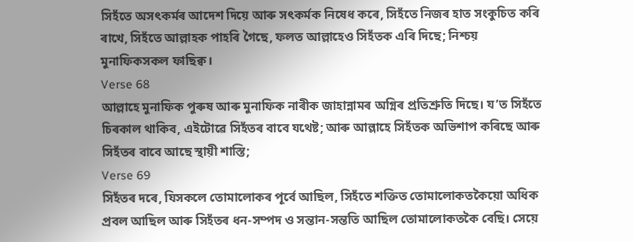সিহঁতে অসৎকৰ্মৰ আদেশ দিয়ে আৰু সৎকৰ্মক নিষেধ কৰে, সিহঁতে নিজৰ হাত সংকুচিত কৰি ৰাখে, সিহঁতে আল্লাহক পাহৰি গৈছে, ফলত আল্লাহেও সিহঁতক এৰি দিছে; নিশ্চয় মুনাফিকসকল ফাছিক্ব।
Verse 68
আল্লাহে মুনাফিক পুৰুষ আৰু মুনাফিক নাৰীক জাহান্নামৰ অগ্নিৰ প্ৰতিশ্ৰুতি দিছে। য’ত সিহঁতে চিৰকাল থাকিব, এইটোৱে সিহঁতৰ বাবে যথেষ্ট; আৰু আল্লাহে সিহঁতক অভিশাপ কৰিছে আৰু সিহঁতৰ বাবে আছে স্থায়ী শাস্তি;
Verse 69
সিহঁতৰ দৰে, যিসকলে তোমালোকৰ পূৰ্বে আছিল, সিহঁতে শক্তিত তোমালোকতকৈয়ো অধিক প্ৰবল আছিল আৰু সিহঁতৰ ধন-সম্পদ ও সন্তান-সন্ততি আছিল তোমালোকতকৈ বেছি। সেয়ে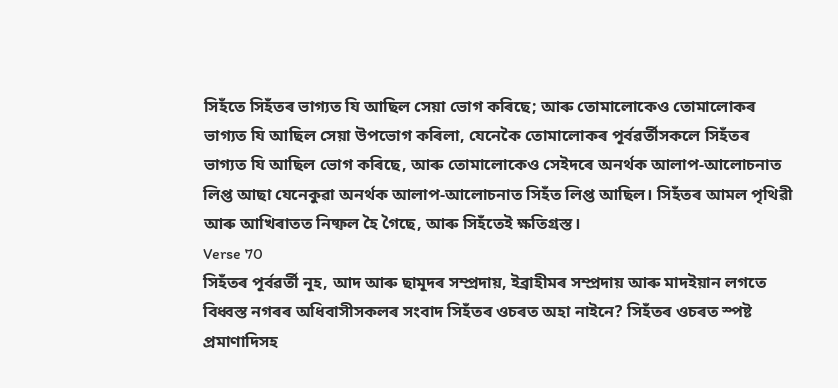সিহঁতে সিহঁতৰ ভাগ্যত যি আছিল সেয়া ভোগ কৰিছে; আৰু তোমালোকেও তোমালোকৰ ভাগ্যত যি আছিল সেয়া উপভোগ কৰিলা, যেনেকৈ তোমালোকৰ পূৰ্বৱৰ্তীসকলে সিহঁতৰ ভাগ্যত যি আছিল ভোগ কৰিছে, আৰু তোমালোকেও সেইদৰে অনৰ্থক আলাপ-আলোচনাত লিপ্ত আছা যেনেকুৱা অনৰ্থক আলাপ-আলোচনাত সিহঁত লিপ্ত আছিল। সিহঁতৰ আমল পৃথিৱী আৰু আখিৰাতত নিষ্ফল হৈ গৈছে, আৰু সিহঁতেই ক্ষতিগ্ৰস্ত।
Verse 70
সিহঁতৰ পূৰ্বৱৰ্তী নূহ, আদ আৰু ছামূদৰ সম্প্ৰদায়, ইব্ৰাহীমৰ সম্প্ৰদায় আৰু মাদইয়ান লগতে বিধ্বস্ত নগৰৰ অধিবাসীসকলৰ সংবাদ সিহঁতৰ ওচৰত অহা নাইনে? সিহঁতৰ ওচৰত স্পষ্ট প্ৰমাণাদিসহ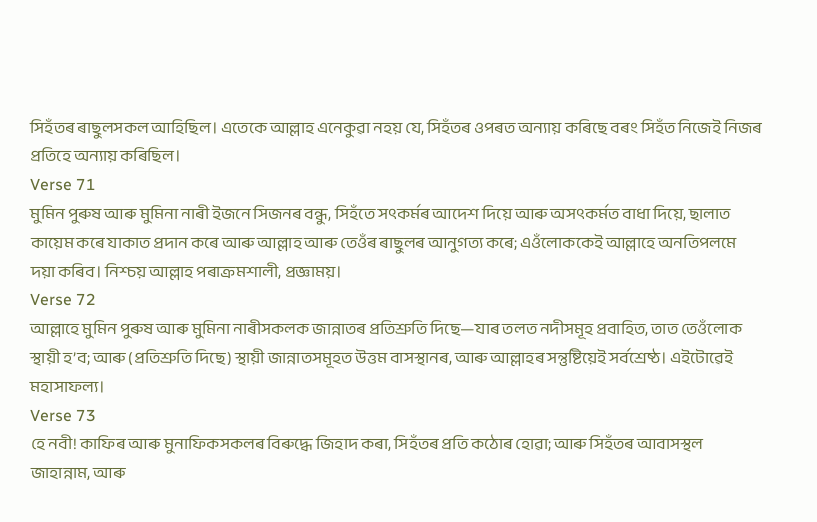সিহঁতৰ ৰাছুলসকল আহিছিল। এতেকে আল্লাহ এনেকুৱা নহয় যে, সিহঁতৰ ওপৰত অন্যায় কৰিছে বৰং সিহঁত নিজেই নিজৰ প্ৰতিহে অন্যায় কৰিছিল।
Verse 71
মুমিন পুৰুষ আৰু মুমিনা নাৰী ইজনে সিজনৰ বন্ধু, সিহঁতে সৎকৰ্মৰ আদেশ দিয়ে আৰু অসৎকৰ্মত বাধা দিয়ে, ছালাত কায়েম কৰে যাকাত প্ৰদান কৰে আৰু আল্লাহ আৰু তেওঁৰ ৰাছুলৰ আনুগত্য কৰে; এওঁলোককেই আল্লাহে অনতিপলমে দয়া কৰিব। নিশ্চয় আল্লাহ পৰাক্ৰমশালী, প্ৰজ্ঞাময়।
Verse 72
আল্লাহে মুমিন পুৰুষ আৰু মুমিনা নাৰীসকলক জান্নাতৰ প্ৰতিশ্ৰুতি দিছে—যাৰ তলত নদীসমূহ প্ৰবাহিত, তাত তেওঁলোক স্থায়ী হ’ব; আৰু (প্ৰতিশ্ৰুতি দিছে) স্থায়ী জান্নাতসমূহত উত্তম বাসস্থানৰ, আৰু আল্লাহৰ সন্তুষ্টিয়েই সৰ্বশ্ৰেষ্ঠ। এইটোৱেই মহাসাফল্য।
Verse 73
হে নবী! কাফিৰ আৰু মুনাফিকসকলৰ বিৰুদ্ধে জিহাদ কৰা, সিহঁতৰ প্ৰতি কঠোৰ হোৱা; আৰু সিহঁতৰ আবাসস্থল জাহান্নাম, আৰু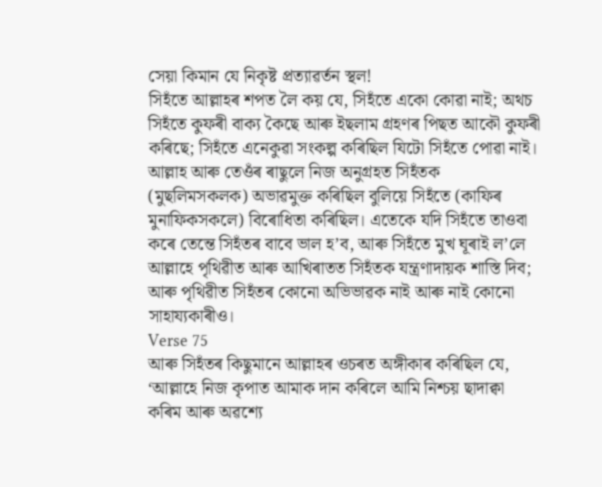সেয়া কিমান যে নিকৃষ্ট প্ৰত্যাৱৰ্তন স্থল!
সিহঁতে আল্লাহৰ শপত লৈ কয় যে, সিহঁতে একো কোৱা নাই; অথচ সিহঁতে কুফৰী বাক্য কৈছে আৰু ইছলাম গ্ৰহণৰ পিছত আকৌ কুফৰী কৰিছে; সিহঁতে এনেকুৱা সংকল্প কৰিছিল যিটো সিহঁতে পোৱা নাই। আল্লাহ আৰু তেওঁৰ ৰাছুলে নিজ অনুগ্ৰহত সিহঁতক (মুছলিমসকলক) অভাৱমুক্ত কৰিছিল বুলিয়ে সিহঁতে (কাফিৰ মুনাফিকসকলে) বিৰোধিতা কৰিছিল। এতেকে যদি সিহঁতে তাওবা কৰে তেন্তে সিহঁতৰ বাবে ভাল হ’ব, আৰু সিহঁতে মুখ ঘূৰাই ল’লে আল্লাহে পৃথিৱীত আৰু আখিৰাতত সিহঁতক যন্ত্ৰণাদায়ক শাস্তি দিব; আৰু পৃথিৱীত সিহঁতৰ কোনো অভিভাৱক নাই আৰু নাই কোনো সাহায্যকাৰীও।
Verse 75
আৰু সিহঁতৰ কিছুমানে আল্লাহৰ ওচৰত অঙ্গীকাৰ কৰিছিল যে, ‘আল্লাহে নিজ কৃপাত আমাক দান কৰিলে আমি নিশ্চয় ছাদাক্বা কৰিম আৰু অৱশ্যে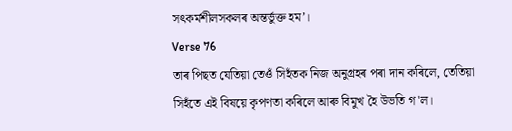সৎকৰ্মশীলসকলৰ অন্তৰ্ভুক্ত হম’।
Verse 76
তাৰ পিছত যেতিয়া তেওঁ সিহঁতক নিজ অনুগ্ৰহৰ পৰা দান কৰিলে, তেতিয়া সিহঁতে এই বিষয়ে কৃপণতা কৰিলে আৰু বিমুখ হৈ উভতি গ'ল।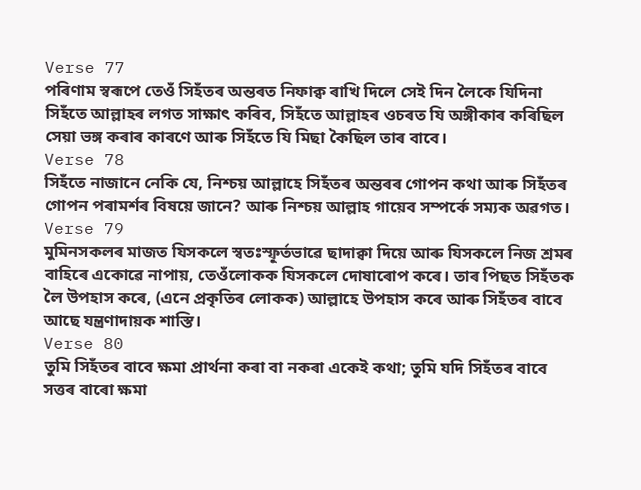Verse 77
পৰিণাম স্বৰূপে তেওঁ সিহঁতৰ অন্তৰত নিফাক্ব ৰাখি দিলে সেই দিন লৈকে যিদিনা সিহঁতে আল্লাহৰ লগত সাক্ষাৎ কৰিব, সিহঁতে আল্লাহৰ ওচৰত যি অঙ্গীকাৰ কৰিছিল সেয়া ভঙ্গ কৰাৰ কাৰণে আৰু সিহঁতে যি মিছা কৈছিল তাৰ বাবে।
Verse 78
সিহঁতে নাজানে নেকি যে, নিশ্চয় আল্লাহে সিহঁতৰ অন্তৰৰ গোপন কথা আৰু সিহঁতৰ গোপন পৰামৰ্শৰ বিষয়ে জানে? আৰু নিশ্চয় আল্লাহ গায়েব সম্পৰ্কে সম্যক অৱগত।
Verse 79
মুমিনসকলৰ মাজত যিসকলে স্বতঃস্ফূৰ্তভাৱে ছাদাক্বা দিয়ে আৰু যিসকলে নিজ শ্ৰমৰ বাহিৰে একোৱে নাপায়, তেওঁলোকক যিসকলে দোষাৰোপ কৰে। তাৰ পিছত সিহঁতক লৈ উপহাস কৰে, (এনে প্ৰকৃতিৰ লোকক) আল্লাহে উপহাস কৰে আৰু সিহঁতৰ বাবে আছে যন্ত্ৰণাদায়ক শাস্তি।
Verse 80
তুমি সিহঁতৰ বাবে ক্ষমা প্ৰাৰ্থনা কৰা বা নকৰা একেই কথা; তুমি যদি সিহঁতৰ বাবে সত্তৰ বাৰো ক্ষমা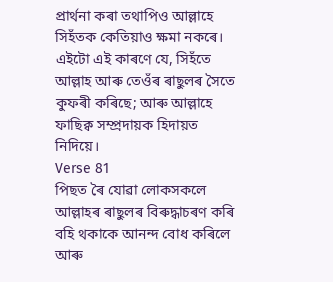প্ৰাৰ্থনা কৰা তথাপিও আল্লাহে সিহঁতক কেতিয়াও ক্ষমা নকৰে। এইটো এই কাৰণে যে, সিহঁতে আল্লাহ আৰু তেওঁৰ ৰাছুলৰ সৈতে কুফৰী কৰিছে; আৰু আল্লাহে ফাছিক্ব সম্প্ৰদায়ক হিদায়ত নিদিয়ে।
Verse 81
পিছত ৰৈ যোৱা লোকসকলে আল্লাহৰ ৰাছুলৰ বিৰুদ্ধাচৰণ কৰি বহি থকাকে আনন্দ বোধ কৰিলে আৰু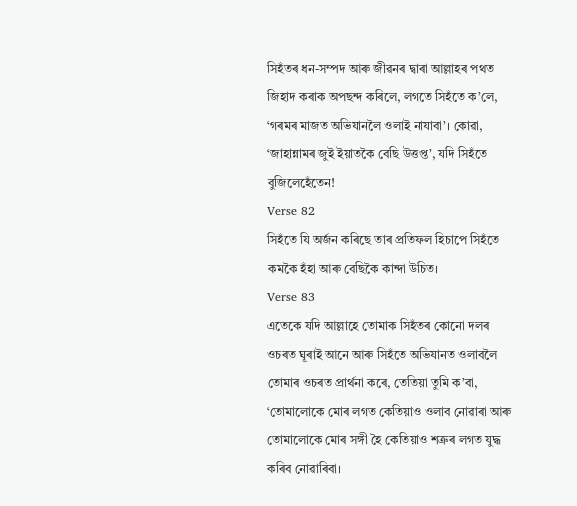সিহঁতৰ ধন-সম্পদ আৰু জীৱনৰ দ্বাৰা আল্লাহৰ পথত জিহাদ কৰাক অপছন্দ কৰিলে, লগতে সিহঁতে ক’লে, ‘গৰমৰ মাজত অভিযানলৈ ওলাই নাযাবা’। কোৱা, ‘জাহান্নামৰ জুই ইয়াতকৈ বেছি উত্তপ্ত’, যদি সিহঁতে বুজিলেহেঁতেন!
Verse 82
সিহঁতে যি অৰ্জন কৰিছে তাৰ প্ৰতিফল হিচাপে সিহঁতে কমকৈ হঁহা আৰু বেছিকৈ কান্দা উচিত।
Verse 83
এতেকে যদি আল্লাহে তোমাক সিহঁতৰ কোনো দলৰ ওচৰত ঘূৰাই আনে আৰু সিহঁতে অভিযানত ওলাবলৈ তোমাৰ ওচৰত প্ৰাৰ্থনা কৰে, তেতিয়া তুমি ক’বা, ‘তোমালোকে মোৰ লগত কেতিয়াও ওলাব নোৱাৰা আৰু তোমালোকে মোৰ সঙ্গী হৈ কেতিয়াও শত্ৰুৰ লগত যুদ্ধ কৰিব নোৱাৰিবা।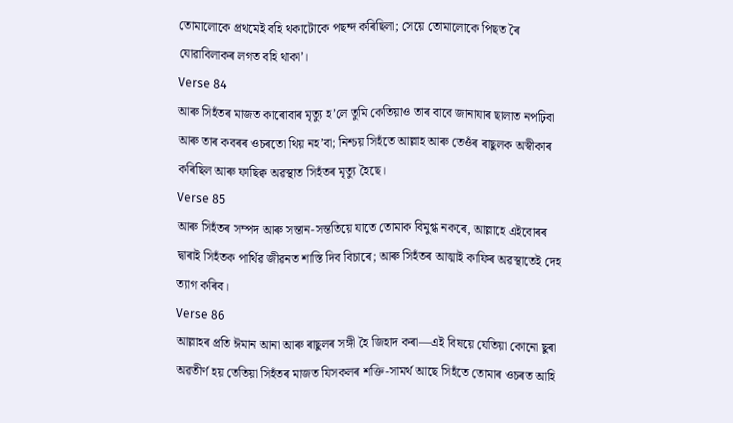তোমালোকে প্ৰথমেই বহি থকাটোকে পছন্দ কৰিছিলা; সেয়ে তোমালোকে পিছত ৰৈ যোৱাবিলাকৰ লগত বহি থাকা’।
Verse 84
আৰু সিহঁতৰ মাজত কাৰোবাৰ মৃত্যু হ’লে তুমি কেতিয়াও তাৰ বাবে জানাযাৰ ছালাত নপঢ়িবা আৰু তাৰ কবৰৰ ওচৰতো থিয় নহ’বা; নিশ্চয় সিহঁতে আল্লাহ আৰু তেওঁৰ ৰাছুলক অস্বীকাৰ কৰিছিল আৰু ফাছিক্ব অৱস্থাত সিহঁতৰ মৃত্যু হৈছে।
Verse 85
আৰু সিহঁতৰ সম্পদ আৰু সন্তান-সন্ততিয়ে যাতে তোমাক বিমুগ্ধ নকৰে, আল্লাহে এইবোৰৰ দ্বাৰাই সিহঁতক পাৰ্থিৱ জীৱনত শাস্তি দিব বিচাৰে; আৰু সিহঁতৰ আত্মাই কাফিৰ অৱস্থাতেই দেহ ত্যাগ কৰিব।
Verse 86
আল্লাহৰ প্ৰতি ঈমান আনা আৰু ৰাছুলৰ সঙ্গী হৈ জিহাদ কৰা—এই বিষয়ে যেতিয়া কোনো ছুৰা অৱতীৰ্ণ হয় তেতিয়া সিহঁতৰ মাজত যিসকলৰ শক্তি-সামৰ্থ আছে সিহঁতে তোমাৰ ওচৰত আহি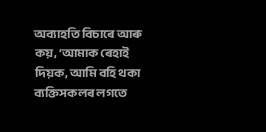অব্যাহতি বিচাৰে আৰু কয়, ‘আমাক ৰেহাই দিয়ক, আমি বহি থকা ব্যক্তিসকলৰ লগতে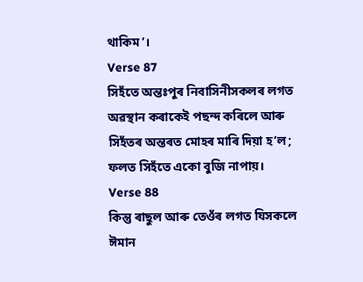থাকিম’।
Verse 87
সিহঁতে অন্তঃপুৰ নিবাসিনীসকলৰ লগত অৱস্থান কৰাকেই পছন্দ কৰিলে আৰু সিহঁতৰ অন্তৰত মোহৰ মাৰি দিয়া হ’ল; ফলত সিহঁতে একো বুজি নাপায়।
Verse 88
কিন্তু ৰাছুল আৰু তেওঁৰ লগত যিসকলে ঈমান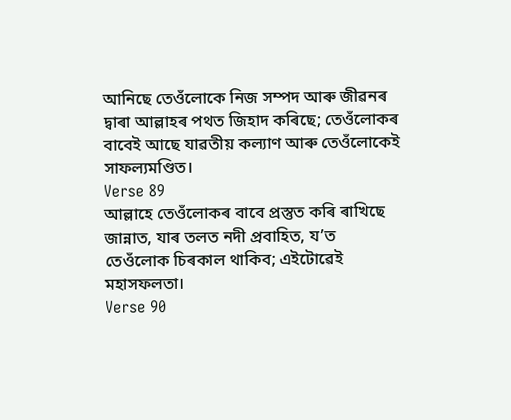আনিছে তেওঁলোকে নিজ সম্পদ আৰু জীৱনৰ দ্বাৰা আল্লাহৰ পথত জিহাদ কৰিছে; তেওঁলোকৰ বাবেই আছে যাৱতীয় কল্যাণ আৰু তেওঁলোকেই সাফল্যমণ্ডিত।
Verse 89
আল্লাহে তেওঁলোকৰ বাবে প্ৰস্তুত কৰি ৰাখিছে জান্নাত, যাৰ তলত নদী প্ৰবাহিত, য’ত তেওঁলোক চিৰকাল থাকিব; এইটোৱেই মহাসফলতা।
Verse 90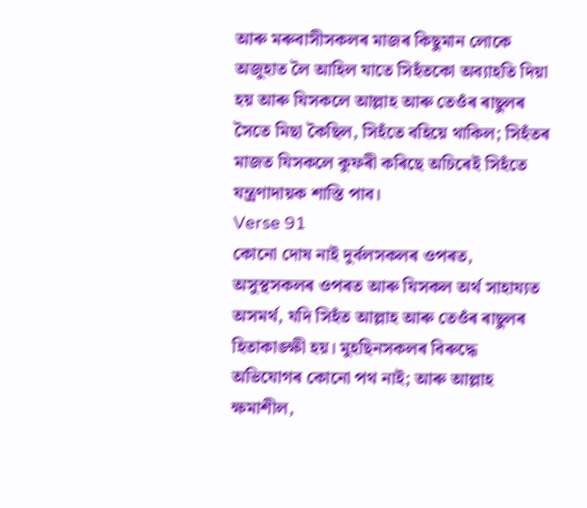আৰু মৰুবাসীসকলৰ মাজৰ কিছুমান লোকে অজুহাত লৈ আহিল যাতে সিহঁতকো অব্যাহতি দিয়া হয় আৰু যিসকলে আল্লাহ আৰু তেওঁৰ ৰাছুলৰ সৈতে মিছা কৈছিল, সিহঁতে বহিয়ে থাকিল; সিহঁতৰ মাজত যিসকলে কুফৰী কৰিছে অচিৰেই সিহঁতে যন্ত্ৰণাদায়ক শাস্তি পাব।
Verse 91
কোনো দোষ নাই দুৰ্বলসকলৰ ওপৰত, অসুস্থসকলৰ ওপৰত আৰু যিসকল অৰ্থ সাহায্যত অসমৰ্থ, যদি সিহঁত আল্লাহ আৰু তেওঁৰ ৰাছুলৰ হিতাকাঙ্ক্ষী হয়। মুহছিনসকলৰ বিৰুদ্ধে অভিযোগৰ কোনো পথ নাই; আৰু আল্লাহ ক্ষমাশীল,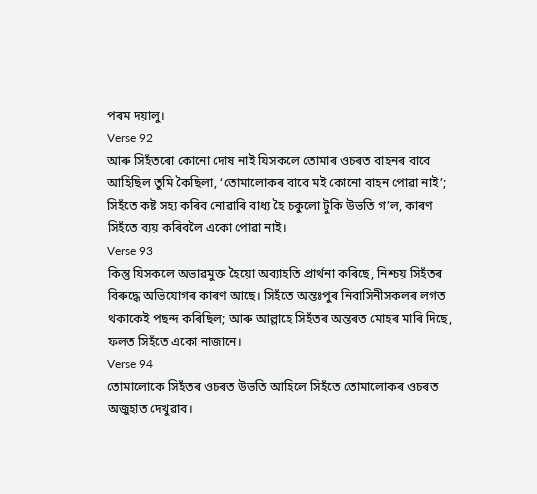পৰম দয়ালু।
Verse 92
আৰু সিহঁতৰো কোনো দোষ নাই যিসকলে তোমাৰ ওচৰত বাহনৰ বাবে আহিছিল তুমি কৈছিলা, ‘তোমালোকৰ বাবে মই কোনো বাহন পোৱা নাই’; সিহঁতে কষ্ট সহ্য কৰিব নোৱাৰি বাধ্য হৈ চকুলো টুকি উভতি গ’ল, কাৰণ সিহঁতে ব্যয় কৰিবলৈ একো পোৱা নাই।
Verse 93
কিন্তু যিসকলে অভাৱমুক্ত হৈয়ো অব্যাহতি প্ৰাৰ্থনা কৰিছে, নিশ্চয় সিহঁতৰ বিৰুদ্ধে অভিযোগৰ কাৰণ আছে। সিহঁতে অন্তঃপুৰ নিবাসিনীসকলৰ লগত থকাকেই পছন্দ কৰিছিল; আৰু আল্লাহে সিহঁতৰ অন্তৰত মোহৰ মাৰি দিছে, ফলত সিহঁতে একো নাজানে।
Verse 94
তোমালোকে সিহঁতৰ ওচৰত উভতি আহিলে সিহঁতে তোমালোকৰ ওচৰত অজুহাত দেখুৱাব।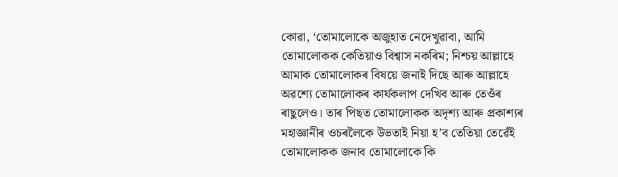কোৱা, ‘তোমালোকে অজুহাত নেদেখুৱাবা, আমি তোমালোকক কেতিয়াও বিশ্বাস নকৰিম; নিশ্চয় আল্লাহে আমাক তোমালোকৰ বিষয়ে জনাই দিছে আৰু আল্লাহে অৱশ্যে তোমালোকৰ কাৰ্যকলাপ দেখিব আৰু তেওঁৰ ৰাছুলেও। তাৰ পিছত তোমালোকক অদৃশ্য আৰু প্ৰকাশ্যৰ মহাজ্ঞানীৰ ওচৰলৈকে উভতাই নিয়া হ’ব তেতিয়া তেৱেঁই তোমালোকক জনাব তোমালোকে কি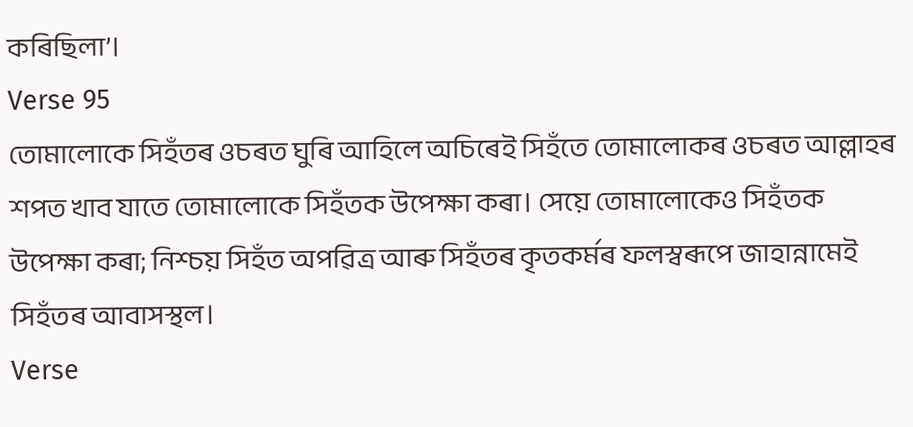কৰিছিলা’।
Verse 95
তোমালোকে সিহঁতৰ ওচৰত ঘুৰি আহিলে অচিৰেই সিহঁতে তোমালোকৰ ওচৰত আল্লাহৰ শপত খাব যাতে তোমালোকে সিহঁতক উপেক্ষা কৰা। সেয়ে তোমালোকেও সিহঁতক উপেক্ষা কৰা; নিশ্চয় সিহঁত অপৱিত্ৰ আৰু সিহঁতৰ কৃতকৰ্মৰ ফলস্বৰূপে জাহান্নামেই সিহঁতৰ আবাসস্থল।
Verse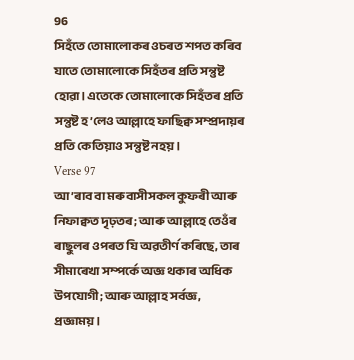96
সিহঁতে তোমালোকৰ ওচৰত শপত কৰিব যাতে তোমালোকে সিহঁতৰ প্ৰতি সন্তুষ্ট হোৱা। এতেকে তোমালোকে সিহঁতৰ প্ৰতি সন্তুষ্ট হ’লেও আল্লাহে ফাছিক্ব সম্প্ৰদায়ৰ প্ৰতি কেতিয়াও সন্তুষ্ট নহয়।
Verse 97
আ’ৰাব বা মৰুবাসীসকল কুফৰী আৰু নিফাক্বত দৃঢ়তৰ; আৰু আল্লাহে তেওঁৰ ৰাছুলৰ ওপৰত যি অৱতীৰ্ণ কৰিছে, তাৰ সীমাৰেখা সম্পৰ্কে অজ্ঞ থকাৰ অধিক উপযোগী; আৰু আল্লাহ সৰ্বজ্ঞ, প্ৰজ্ঞাময়।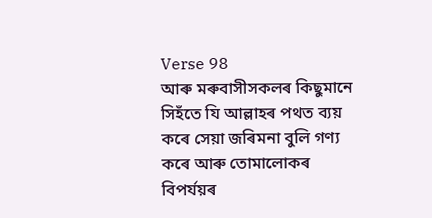Verse 98
আৰু মৰুবাসীসকলৰ কিছুমানে সিহঁতে যি আল্লাহৰ পথত ব্যয় কৰে সেয়া জৰিমনা বুলি গণ্য কৰে আৰু তোমালোকৰ বিপৰ্যয়ৰ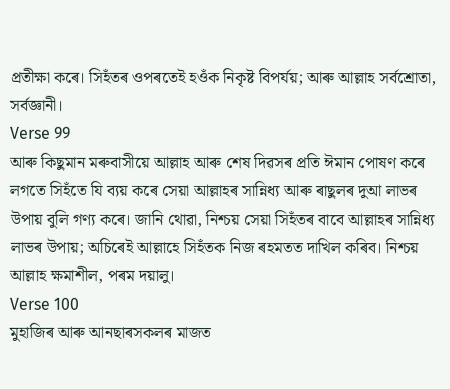প্ৰতীক্ষা কৰে। সিহঁতৰ ওপৰতেই হওঁক নিকৃষ্ট বিপৰ্যয়; আৰু আল্লাহ সৰ্বশ্ৰোতা, সৰ্বজ্ঞানী।
Verse 99
আৰু কিছুমান মৰুবাসীয়ে আল্লাহ আৰু শেষ দিৱসৰ প্ৰতি ঈমান পোষণ কৰে লগতে সিহঁতে যি ব্যয় কৰে সেয়া আল্লাহৰ সান্নিধ্য আৰু ৰাছুলৰ দুআ লাভৰ উপায় বুলি গণ্য কৰে। জানি থোৱা, নিশ্চয় সেয়া সিহঁতৰ বাবে আল্লাহৰ সান্নিধ্য লাভৰ উপায়; অচিৰেই আল্লাহে সিহঁতক নিজ ৰহমতত দাখিল কৰিব। নিশ্চয় আল্লাহ ক্ষমাশীল, পৰম দয়ালু।
Verse 100
মুহাজিৰ আৰু আনছাৰসকলৰ মাজত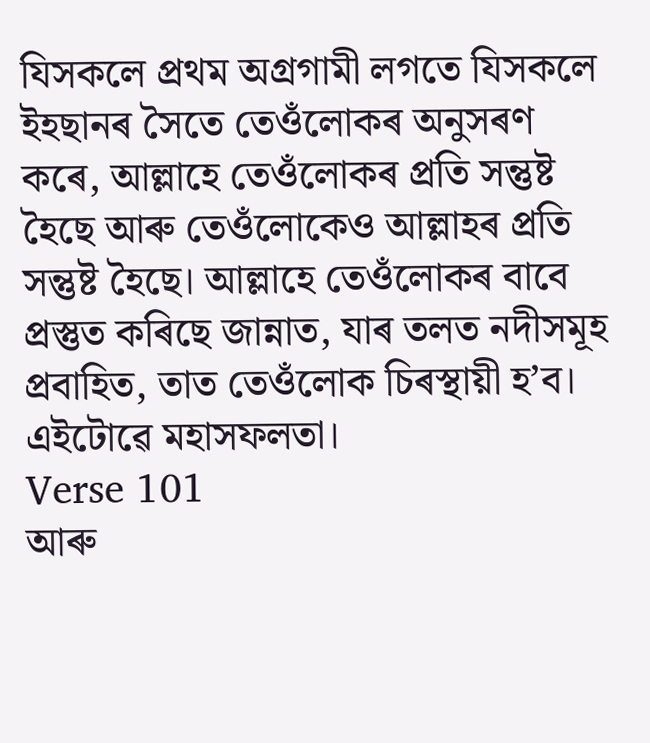যিসকলে প্ৰথম অগ্ৰগামী লগতে যিসকলে ইহছানৰ সৈতে তেওঁলোকৰ অনুসৰণ কৰে, আল্লাহে তেওঁলোকৰ প্ৰতি সন্তুষ্ট হৈছে আৰু তেওঁলোকেও আল্লাহৰ প্ৰতি সন্তুষ্ট হৈছে। আল্লাহে তেওঁলোকৰ বাবে প্ৰস্তুত কৰিছে জান্নাত, যাৰ তলত নদীসমূহ প্ৰবাহিত, তাত তেওঁলোক চিৰস্থায়ী হ’ব। এইটোৱে মহাসফলতা।
Verse 101
আৰু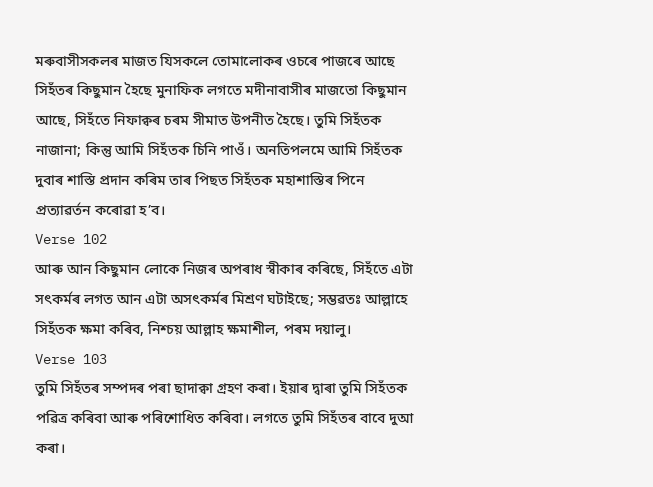মৰুবাসীসকলৰ মাজত যিসকলে তোমালোকৰ ওচৰে পাজৰে আছে সিহঁতৰ কিছুমান হৈছে মুনাফিক লগতে মদীনাবাসীৰ মাজতো কিছুমান আছে, সিহঁতে নিফাক্বৰ চৰম সীমাত উপনীত হৈছে। তুমি সিহঁতক নাজানা; কিন্তু আমি সিহঁতক চিনি পাওঁ। অনতিপলমে আমি সিহঁতক দুবাৰ শাস্তি প্ৰদান কৰিম তাৰ পিছত সিহঁতক মহাশাস্তিৰ পিনে প্ৰত্যাৱৰ্তন কৰোৱা হ’ব।
Verse 102
আৰু আন কিছুমান লোকে নিজৰ অপৰাধ স্বীকাৰ কৰিছে, সিহঁতে এটা সৎকৰ্মৰ লগত আন এটা অসৎকৰ্মৰ মিশ্ৰণ ঘটাইছে; সম্ভৱতঃ আল্লাহে সিহঁতক ক্ষমা কৰিব, নিশ্চয় আল্লাহ ক্ষমাশীল, পৰম দয়ালু।
Verse 103
তুমি সিহঁতৰ সম্পদৰ পৰা ছাদাক্বা গ্ৰহণ কৰা। ইয়াৰ দ্বাৰা তুমি সিহঁতক পৱিত্ৰ কৰিবা আৰু পৰিশোধিত কৰিবা। লগতে তুমি সিহঁতৰ বাবে দুআ কৰা।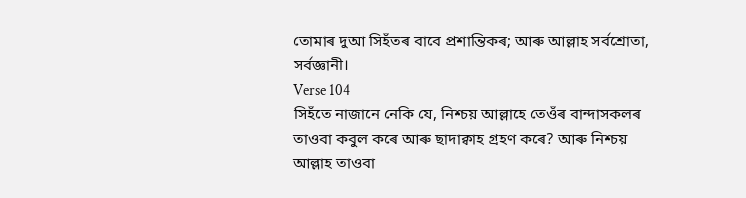তোমাৰ দুআ সিহঁতৰ বাবে প্ৰশান্তিকৰ; আৰু আল্লাহ সৰ্বশ্ৰোতা, সৰ্বজ্ঞানী।
Verse 104
সিহঁতে নাজানে নেকি যে, নিশ্চয় আল্লাহে তেওঁৰ বান্দাসকলৰ তাওবা কবুল কৰে আৰু ছাদাক্বাহ গ্ৰহণ কৰে? আৰু নিশ্চয় আল্লাহ তাওবা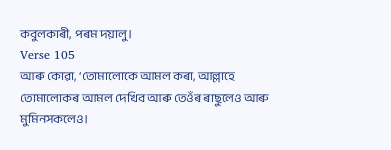কবুলকাৰী, পৰম দয়ালু।
Verse 105
আৰু কোৱা, ‘তোমালোকে আমল কৰা, আল্লাহে তোমালোকৰ আমল দেখিব আৰু তেওঁৰ ৰাছুলেও আৰু মুমিনসকলেও।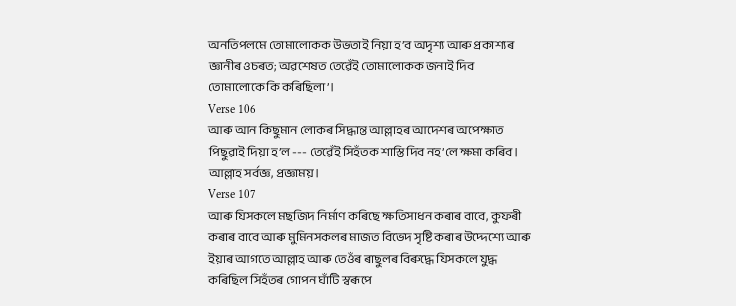অনতিপলমে তোমালোকক উভতাই নিয়া হ’ব অদৃশ্য আৰু প্ৰকাশ্যৰ জ্ঞানীৰ ওচৰত; অৱশেষত তেৱেঁই তোমালোকক জনাই দিব তোমালোকে কি কৰিছিলা’।
Verse 106
আৰু আন কিছুমান লোকৰ সিদ্ধান্ত আল্লাহৰ আদেশৰ অপেক্ষাত পিছুৱাই দিয়া হ’ল --- তেৱেঁই সিহঁতক শাস্তি দিব নহ’লে ক্ষমা কৰিব। আল্লাহ সৰ্বজ্ঞ, প্ৰজ্ঞাময়।
Verse 107
আৰু যিসকলে মছজিদ নিৰ্মাণ কৰিছে ক্ষতিসাধন কৰাৰ বাবে, কুফৰী কৰাৰ বাবে আৰু মুমিনসকলৰ মাজত বিভেদ সৃষ্টি কৰাৰ উদ্দেশ্যে আৰু ইয়াৰ আগতে আল্লাহ আৰু তেওঁৰ ৰাছুলৰ বিৰুদ্ধে যিসকলে যুদ্ধ কৰিছিল সিহঁতৰ গোপন ঘাঁটি স্বৰূপে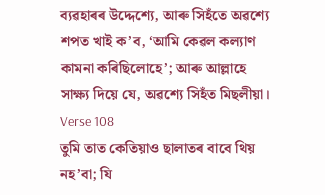ব্যৱহাৰৰ উদ্দেশ্যে, আৰু সিহঁতে অৱশ্যে শপত খাই ক’ব, ‘আমি কেৱল কল্যাণ কামনা কৰিছিলোহে’; আৰু আল্লাহে সাক্ষ্য দিয়ে যে, অৱশ্যে সিহঁত মিছলীয়া।
Verse 108
তুমি তাত কেতিয়াও ছালাতৰ বাবে থিয় নহ’বা; যি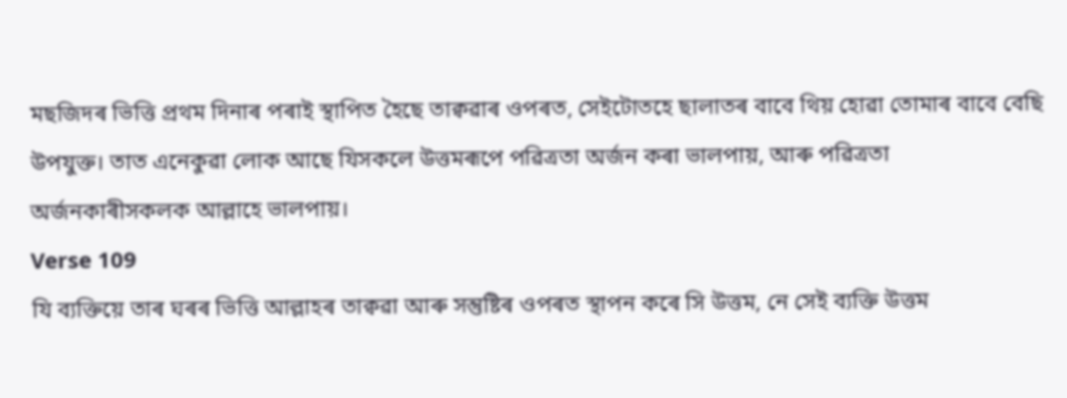মছজিদৰ ভিত্তি প্ৰথম দিনাৰ পৰাই স্থাপিত হৈছে তাক্বৱাৰ ওপৰত, সেইটোতহে ছালাতৰ বাবে থিয় হোৱা তোমাৰ বাবে বেছি উপযুক্ত। তাত এনেকুৱা লোক আছে যিসকলে উত্তমৰূপে পৱিত্ৰতা অৰ্জন কৰা ভালপায়, আৰু পৱিত্ৰতা অৰ্জনকাৰীসকলক আল্লাহে ভালপায়।
Verse 109
যি ব্যক্তিয়ে তাৰ ঘৰৰ ভিত্তি আল্লাহৰ তাক্বৱা আৰু সন্তুষ্টিৰ ওপৰত স্থাপন কৰে সি উত্তম, নে সেই ব্যক্তি উত্তম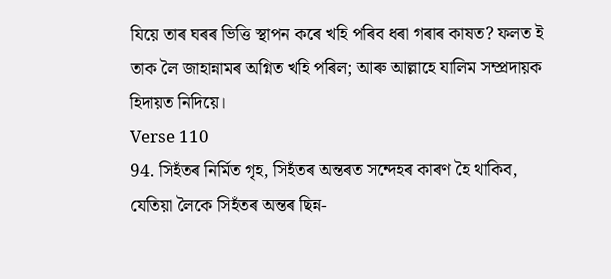যিয়ে তাৰ ঘৰৰ ভিত্তি স্থাপন কৰে খহি পৰিব ধৰা গৰাৰ কাষত? ফলত ই তাক লৈ জাহান্নামৰ অগ্নিত খহি পৰিল; আৰু আল্লাহে যালিম সম্প্ৰদায়ক হিদায়ত নিদিয়ে।
Verse 110
94. সিহঁতৰ নিৰ্মিত গৃহ, সিহঁতৰ অন্তৰত সন্দেহৰ কাৰণ হৈ থাকিব, যেতিয়া লৈকে সিহঁতৰ অন্তৰ ছিন্ন-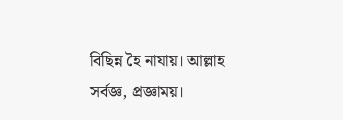বিছিন্ন হৈ নাযায়। আল্লাহ সৰ্বজ্ঞ, প্ৰজ্ঞাময়।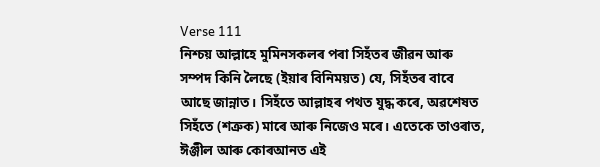Verse 111
নিশ্চয় আল্লাহে মুমিনসকলৰ পৰা সিহঁতৰ জীৱন আৰু সম্পদ কিনি লৈছে (ইয়াৰ বিনিময়ত) যে, সিহঁতৰ বাবে আছে জান্নাত। সিহঁতে আল্লাহৰ পথত যুদ্ধ কৰে, অৱশেষত সিহঁতে (শত্ৰুক) মাৰে আৰু নিজেও মৰে। এতেকে তাওৰাত, ঈঞ্জীল আৰু কোৰআনত এই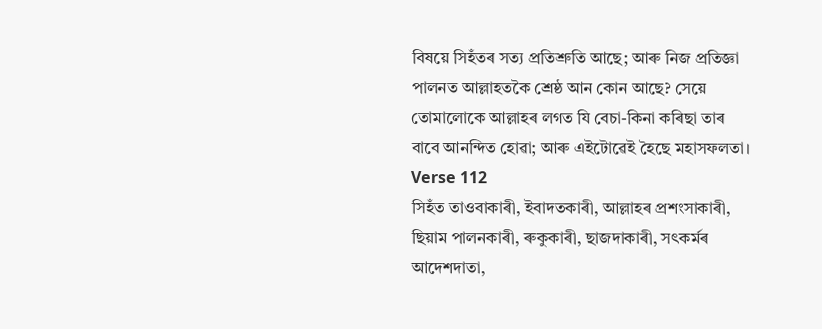বিষয়ে সিহঁতৰ সত্য প্ৰতিশ্ৰুতি আছে; আৰু নিজ প্ৰতিজ্ঞা পালনত আল্লাহতকৈ শ্ৰেষ্ঠ আন কোন আছে? সেয়ে তোমালোকে আল্লাহৰ লগত যি বেচা-কিনা কৰিছা তাৰ বাবে আনন্দিত হোৱা; আৰু এইটোৱেই হৈছে মহাসফলতা।
Verse 112
সিহঁত তাওবাকাৰী, ইবাদতকাৰী, আল্লাহৰ প্ৰশংসাকাৰী, ছিয়াম পালনকাৰী, ৰুকুকাৰী, ছাজদাকাৰী, সৎকৰ্মৰ আদেশদাতা,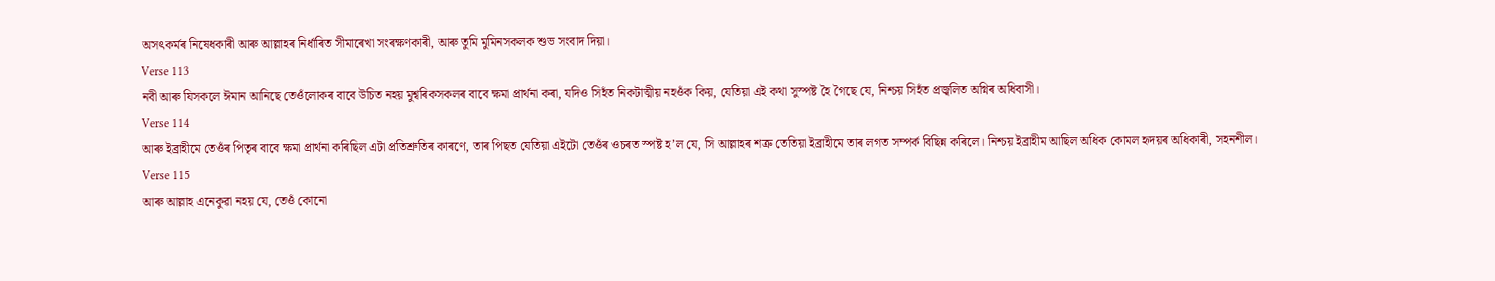অসৎকৰ্মৰ নিষেধকাৰী আৰু আল্লাহৰ নিৰ্ধাৰিত সীমাৰেখা সংৰক্ষণকাৰী, আৰু তুমি মুমিনসকলক শুভ সংবাদ দিয়া।
Verse 113
নবী আৰু যিসকলে ঈমান আনিছে তেওঁলোকৰ বাবে উচিত নহয় মুশ্বৰিকসকলৰ বাবে ক্ষমা প্ৰাৰ্থনা কৰা, যদিও সিহঁত নিকটাত্মীয় নহওঁক কিয়, যেতিয়া এই কথা সুস্পষ্ট হৈ গৈছে যে, নিশ্চয় সিহঁত প্ৰজ্বলিত অগ্নিৰ অধিবাসী।
Verse 114
আৰু ইব্ৰাহীমে তেওঁৰ পিতৃৰ বাবে ক্ষমা প্ৰাৰ্থনা কৰিছিল এটা প্ৰতিশ্ৰুতিৰ কাৰণে, তাৰ পিছত যেতিয়া এইটো তেওঁৰ ওচৰত স্পষ্ট হ’ল যে, সি আল্লাহৰ শত্ৰু তেতিয়া ইব্ৰাহীমে তাৰ লগত সম্পৰ্ক বিছিন্ন কৰিলে। নিশ্চয় ইব্ৰাহীম আছিল অধিক কোমল হৃদয়ৰ অধিকাৰী, সহনশীল।
Verse 115
আৰু আল্লাহ এনেকুৱা নহয় যে, তেওঁ কোনো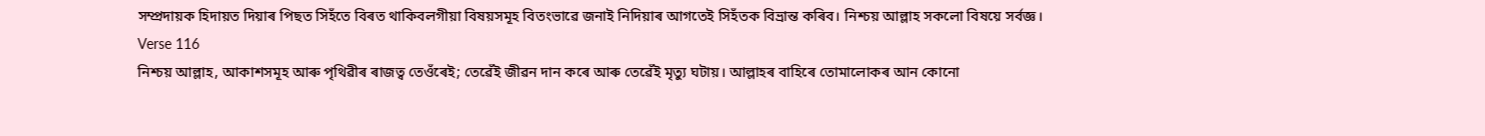সম্প্ৰদায়ক হিদায়ত দিয়াৰ পিছত সিহঁতে বিৰত থাকিবলগীয়া বিষয়সমূহ বিতংভাৱে জনাই নিদিয়াৰ আগতেই সিহঁতক বিভ্ৰান্ত কৰিব। নিশ্চয় আল্লাহ সকলো বিষয়ে সৰ্বজ্ঞ।
Verse 116
নিশ্চয় আল্লাহ, আকাশসমূহ আৰু পৃথিৱীৰ ৰাজত্ব তেওঁৰেই; তেৱেঁই জীৱন দান কৰে আৰু তেৱেঁই মৃত্যু ঘটায়। আল্লাহৰ বাহিৰে তোমালোকৰ আন কোনো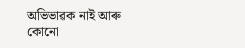অভিভাৱক নাই আৰু কোনো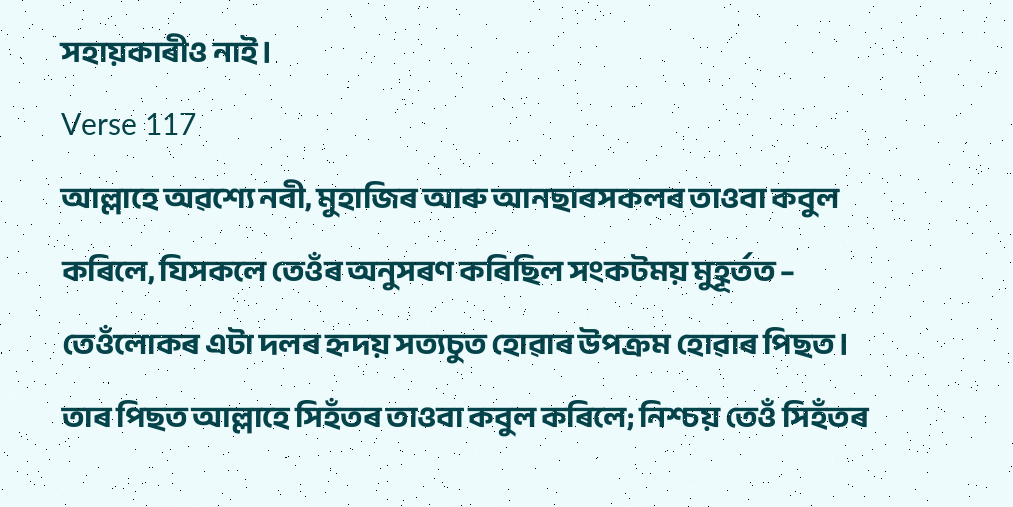সহায়কাৰীও নাই।
Verse 117
আল্লাহে অৱশ্যে নবী, মুহাজিৰ আৰু আনছাৰসকলৰ তাওবা কবুল কৰিলে, যিসকলে তেওঁৰ অনুসৰণ কৰিছিল সংকটময় মুহূৰ্তত – তেওঁলোকৰ এটা দলৰ হৃদয় সত্যচুত হোৱাৰ উপক্ৰম হোৱাৰ পিছত। তাৰ পিছত আল্লাহে সিহঁতৰ তাওবা কবুল কৰিলে; নিশ্চয় তেওঁ সিহঁতৰ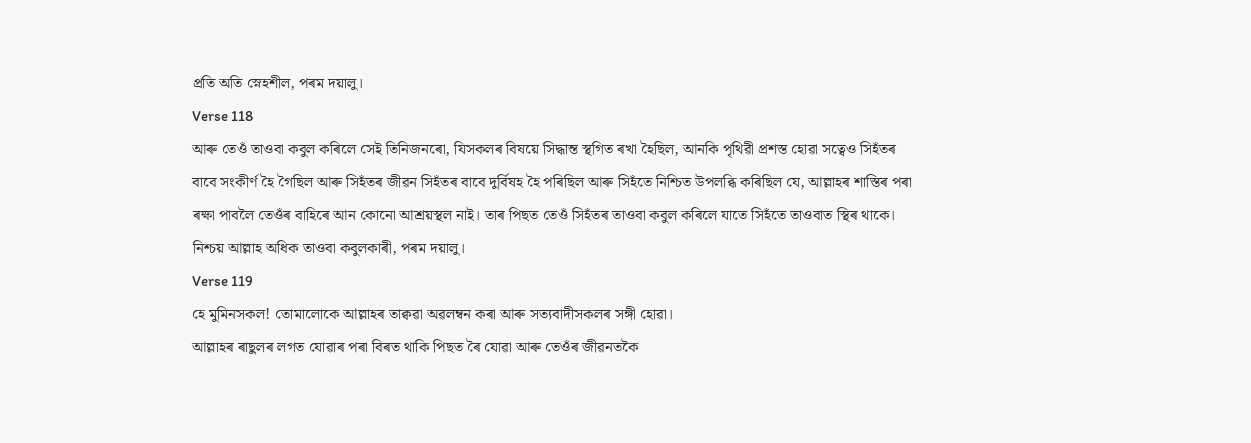প্ৰতি অতি স্নেহশীল, পৰম দয়ালু।
Verse 118
আৰু তেওঁ তাওবা কবুল কৰিলে সেই তিনিজনৰো, যিসকলৰ বিষয়ে সিদ্ধান্ত স্থগিত ৰখা হৈছিল, আনকি পৃথিৱী প্ৰশস্ত হোৱা সত্বেও সিহঁতৰ বাবে সংকীৰ্ণ হৈ গৈছিল আৰু সিহঁতৰ জীৱন সিহঁতৰ বাবে দুৰ্বিষহ হৈ পৰিছিল আৰু সিহঁতে নিশ্চিত উপলব্ধি কৰিছিল যে, আল্লাহৰ শাস্তিৰ পৰা ৰক্ষা পাবলৈ তেওঁৰ বাহিৰে আন কোনো আশ্ৰয়স্থল নাই। তাৰ পিছত তেওঁ সিহঁতৰ তাওবা কবুল কৰিলে যাতে সিহঁতে তাওবাত স্থিৰ থাকে। নিশ্চয় আল্লাহ অধিক তাওবা কবুলকাৰী, পৰম দয়ালু।
Verse 119
হে মুমিনসকল! তোমালোকে আল্লাহৰ তাক্বৱা অৱলম্বন কৰা আৰু সত্যবাদীসকলৰ সঙ্গী হোৱা।
আল্লাহৰ ৰাছুলৰ লগত যোৱাৰ পৰা বিৰত থাকি পিছত ৰৈ যোৱা আৰু তেওঁৰ জীৱনতকৈ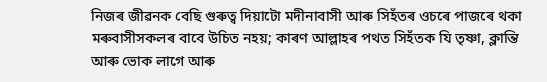নিজৰ জীৱনক বেছি গুৰুত্ব দিয়াটো মদীনাবাসী আৰু সিহঁতৰ ওচৰে পাজৰে থকা মৰুবাসীসকলৰ বাবে উচিত নহয়; কাৰণ আল্লাহৰ পথত সিহঁতক যি তৃষ্ণা, ক্লান্তি আৰু ভোক লাগে আৰু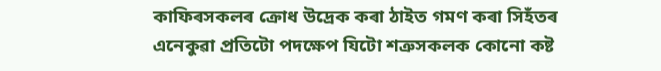কাফিৰসকলৰ ক্ৰোধ উদ্ৰেক কৰা ঠাইত গমণ কৰা সিহঁতৰ এনেকুৱা প্ৰতিটো পদক্ষেপ যিটো শত্ৰুসকলক কোনো কষ্ট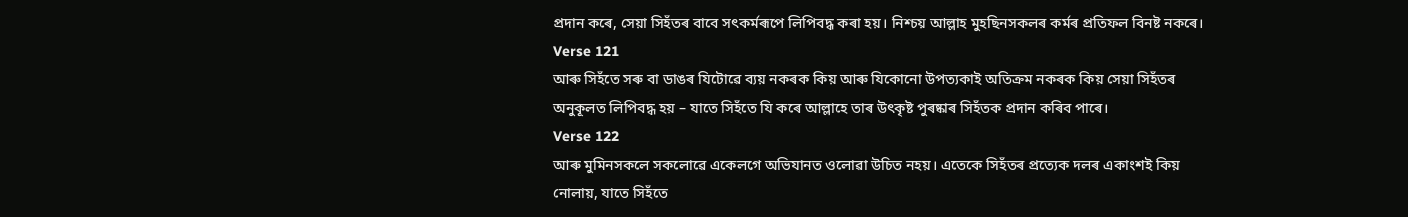প্ৰদান কৰে, সেয়া সিহঁতৰ বাবে সৎকৰ্মৰূপে লিপিবদ্ধ কৰা হয়। নিশ্চয় আল্লাহ মুহছিনসকলৰ কৰ্মৰ প্ৰতিফল বিনষ্ট নকৰে।
Verse 121
আৰু সিহঁতে সৰু বা ডাঙৰ যিটোৱে ব্যয় নকৰক কিয় আৰু যিকোনো উপত্যকাই অতিক্ৰম নকৰক কিয় সেয়া সিহঁতৰ অনুকূলত লিপিবদ্ধ হয় – যাতে সিহঁতে যি কৰে আল্লাহে তাৰ উৎকৃষ্ট পুৰষ্কাৰ সিহঁতক প্ৰদান কৰিব পাৰে।
Verse 122
আৰু মুমিনসকলে সকলোৱে একেলগে অভিযানত ওলোৱা উচিত নহয়। এতেকে সিহঁতৰ প্ৰত্যেক দলৰ একাংশই কিয় নোলায়, যাতে সিহঁতে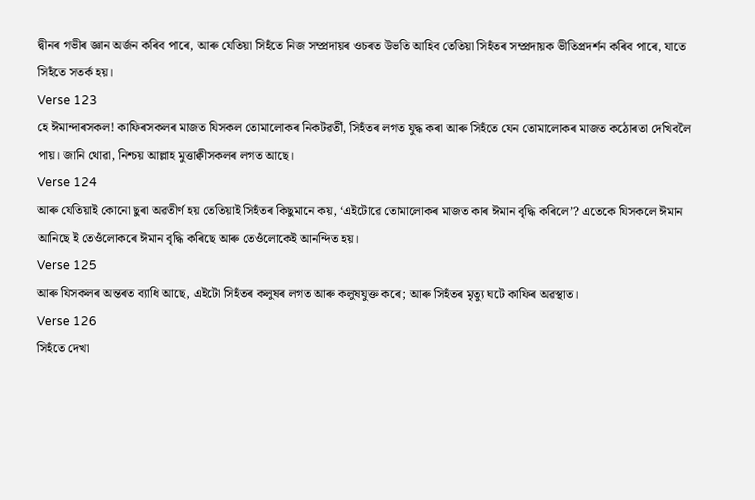দ্বীনৰ গভীৰ জ্ঞান অৰ্জন কৰিব পাৰে, আৰু যেতিয়া সিহঁতে নিজ সম্প্ৰদায়ৰ ওচৰত উভতি আহিব তেতিয়া সিহঁতৰ সম্প্ৰদায়ক ভীতিপ্ৰদৰ্শন কৰিব পাৰে, যাতে সিহঁতে সতৰ্ক হয়।
Verse 123
হে ঈমান্দাৰসকল! কাফিৰসকলৰ মাজত যিসকল তোমালোকৰ নিকটৱৰ্তী, সিহঁতৰ লগত যুদ্ধ কৰা আৰু সিহঁতে যেন তোমালোকৰ মাজত কঠোৰতা দেখিবলৈ পায়। জানি থোৱা, নিশ্চয় আল্লাহ মুত্তাক্বীসকলৰ লগত আছে।
Verse 124
আৰু যেতিয়াই কোনো ছুৰা অৱতীৰ্ণ হয় তেতিয়াই সিহঁতৰ কিছুমানে কয়, ‘এইটোৱে তোমালোকৰ মাজত কাৰ ঈমান বৃদ্ধি কৰিলে’? এতেকে যিসকলে ঈমান আনিছে ই তেওঁলোকৰে ঈমান বৃদ্ধি কৰিছে আৰু তেওঁলোকেই আনন্দিত হয়।
Verse 125
আৰু যিসকলৰ অন্তৰত ব্যাধি আছে, এইটো সিহঁতৰ কলুষৰ লগত আৰু কলুষযুক্ত কৰে; আৰু সিহঁতৰ মৃত্যু ঘটে কাফিৰ অৱস্থাত।
Verse 126
সিহঁতে দেখা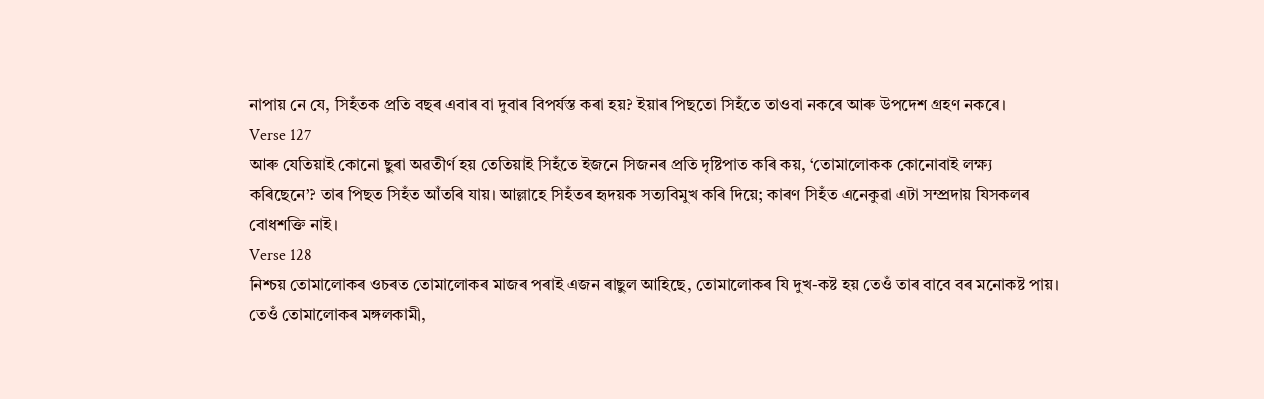নাপায় নে যে, সিহঁতক প্ৰতি বছৰ এবাৰ বা দুবাৰ বিপৰ্যস্ত কৰা হয়? ইয়াৰ পিছতো সিহঁতে তাওবা নকৰে আৰু উপদেশ গ্ৰহণ নকৰে।
Verse 127
আৰু যেতিয়াই কোনো ছুৰা অৱতীৰ্ণ হয় তেতিয়াই সিহঁতে ইজনে সিজনৰ প্ৰতি দৃষ্টিপাত কৰি কয়, ‘তোমালোকক কোনোবাই লক্ষ্য কৰিছেনে’? তাৰ পিছত সিহঁত আঁতৰি যায়। আল্লাহে সিহঁতৰ হৃদয়ক সত্যবিমুখ কৰি দিয়ে; কাৰণ সিহঁত এনেকুৱা এটা সম্প্ৰদায় যিসকলৰ বোধশক্তি নাই।
Verse 128
নিশ্চয় তোমালোকৰ ওচৰত তোমালোকৰ মাজৰ পৰাই এজন ৰাছুল আহিছে, তোমালোকৰ যি দুখ-কষ্ট হয় তেওঁ তাৰ বাবে বৰ মনোকষ্ট পায়। তেওঁ তোমালোকৰ মঙ্গলকামী,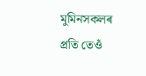মুমিনসকলৰ প্ৰতি তেওঁ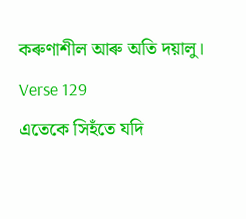কৰুণাশীল আৰু অতি দয়ালু।
Verse 129
এতেকে সিহঁতে যদি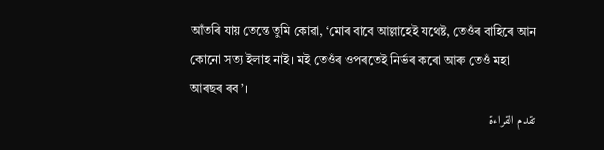আঁতৰি যায় তেন্তে তুমি কোৱা, ‘মোৰ বাবে আল্লাহেই যথেষ্ট, তেওঁৰ বাহিৰে আন কোনো সত্য ইলাহ নাই। মই তেওঁৰ ওপৰতেই নিৰ্ভৰ কৰো আৰু তেওঁ মহা আৰছৰ ৰব’।
تقدم القراءة